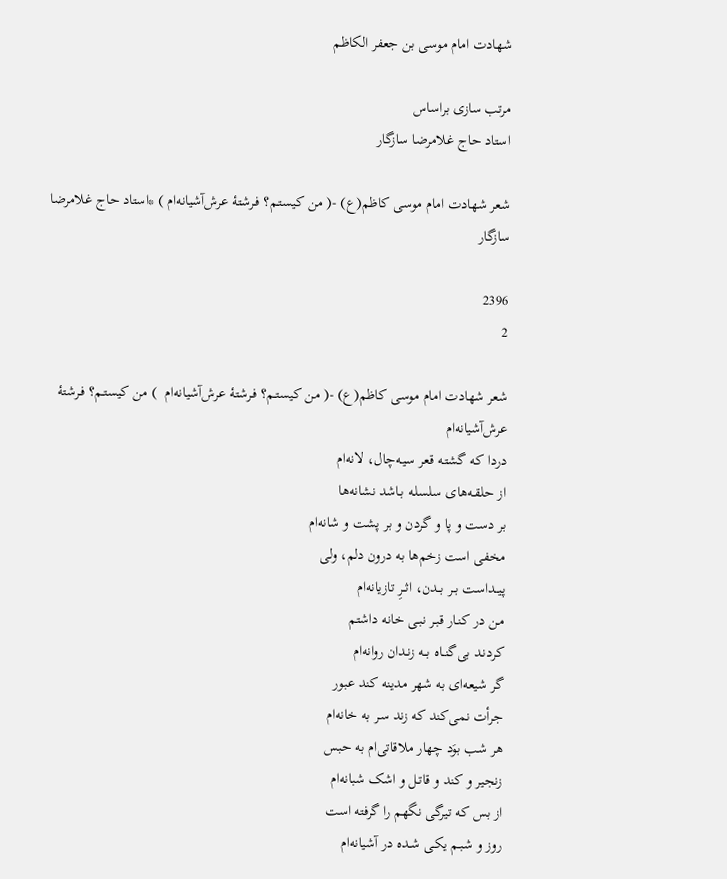شهادت امام موسی بن جعفر الکاظم

مرتب سازی براساس
استاد حاج غلامرضا سازگار

شعر شهادت امام موسی کاظم(ع) -( من کیستـم؟ فـرشتۀ عرش‌آشیانه‌ام ) *استاد حاج غلامرضا سازگار

2396
2

شعر شهادت امام موسی کاظم(ع) -( من کیستـم؟ فـرشتۀ عرش‌آشیانه‌ام  ) من کیستـم؟ فـرشتۀ عرش‌آشیانه‌ام
دردا که گشتـه قعر سیـه‌چال، لانه‌ام
از حلقـه‌های سلسلـه بـاشد نشانه‌ها
بر دست و پا و گردن و بر پشت و شانه‌ام
مخفی است زخم‌ها به درون دلم، ولی
پیــداست بــر بــدن، اثــرِ تازیانه‌ام
مـن در کنـار قبـر نبـی خانه داشتم
کردنـد بی‌گنــاه بــه زنـدان روانه‌ام
گر شیعه‌ای به شهر مدینه کند عبور
جرأت نمی‌کند که زند سـر به خانه‌ام
هر شب بوَد چهار ملاقاتی‌ام به حبس
زنجیر و کند و قاتـل و اشک شبانه‌ام
از بس که تیرگی نگهم را گرفته است
روز و شبـم یکـی شـده در آشیانه‌ام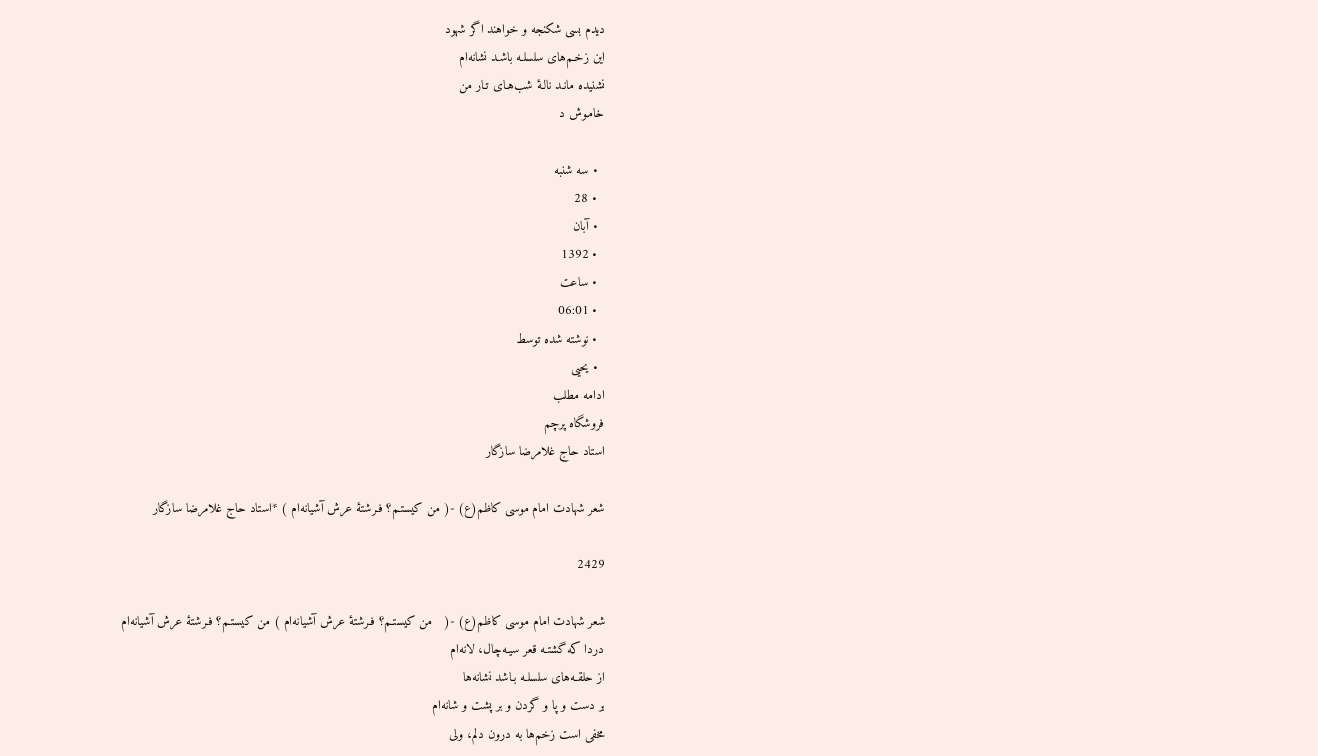دیدم بسی شکنجه و خواهند اگر شهود
این زخـم‌های سلسلـه باشـد نشانه‌ام
نشنیده مانـد نالـۀ شب‌هـای تـار من
خامـوش د

  • سه شنبه
  • 28
  • آبان
  • 1392
  • ساعت
  • 06:01
  • نوشته شده توسط
  • یحیی
ادامه مطلب
فروشگاه پرچم
استاد حاج غلامرضا سازگار

شعر شهادت امام موسی کاظم(ع) -( من کیستـم؟ فـرشتۀ عرش ‌آشیانه‌ام ) *استاد حاج غلامرضا سازگار

2429

شعر شهادت امام موسی کاظم(ع) -(   من کیستـم؟ فـرشتۀ عرش ‌آشیانه‌ام ) من کیستـم؟ فـرشتۀ عرش ‌آشیانه‌ام
دردا که گشتـه قعر سیـه‌چال، لانه‌ام
از حلقـه‌های سلسلـه بـاشد نشانه‌ها
بر دست و پا و گردن و بر پشت و شانه‌ام
مخفی است زخم‌ها به درون دلم، ولی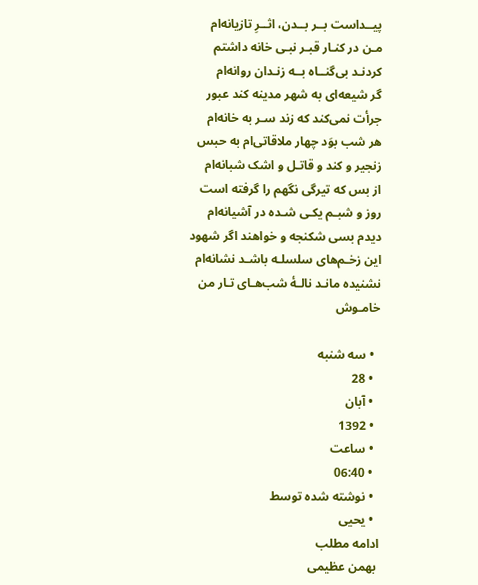پیــداست بــر بــدن، اثــرِ تازیانه‌ام
مـن در کنـار قبـر نبـی خانه داشتم
کردنـد بی‌گنــاه بــه زنـدان روانه‌ام
گر شیعه‌ای به شهر مدینه کند عبور
جرأت نمی‌کند که زند سـر به خانه‌ام
هر شب بوَد چهار ملاقاتی‌ام به حبس
زنجیر و کند و قاتـل و اشک شبانه‌ام
از بس که تیرگی نگهم را گرفته است
روز و شبـم یکـی شـده در آشیانه‌ام
دیدم بسی شکنجه و خواهند اگر شهود
این زخـم‌های سلسلـه باشـد نشانه‌ام
نشنیده مانـد نالـۀ شب‌هـای تـار من
خامـوش

  • سه شنبه
  • 28
  • آبان
  • 1392
  • ساعت
  • 06:40
  • نوشته شده توسط
  • یحیی
ادامه مطلب
 بهمن عظیمی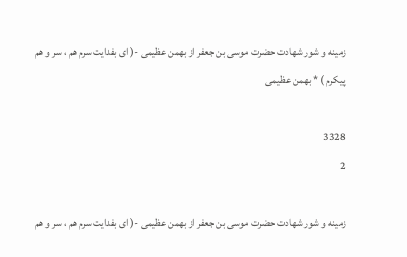زمینه و شور شهادت حضرت موسی بن جعفر از بهمن عظیمی -( اى بفدايت سرم هم ، سر و هم پيكرم ) * بهمن عظیمی

3328
2

زمینه و شور شهادت حضرت موسی بن جعفر از بهمن عظیمی -( اى بفدايت سرم هم ، سر و هم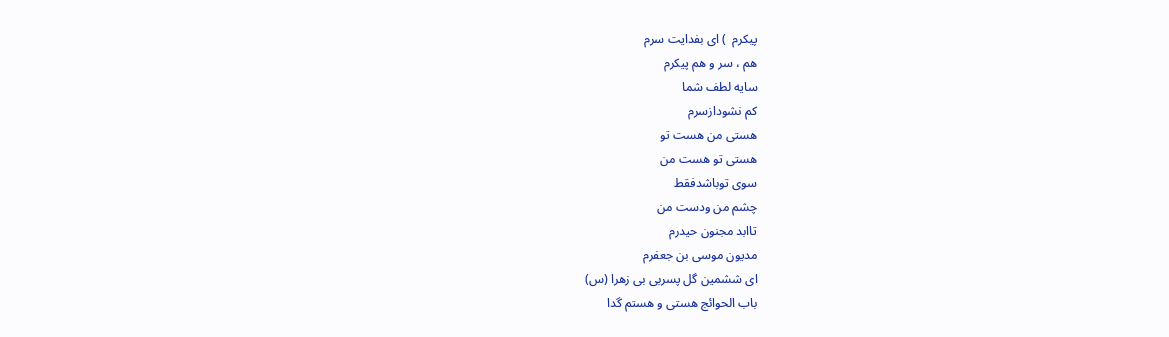پيكرم  ) اى بفدايت سرم
هم ، سر و هم پيكرم
سايه لطف شما
كم نشودازسرم
هستى من هست تو
هستی تو هست من
سوى توباشدفقط
چشم من ودست من
تاابد مجنون حيدرم
مديون موسى بن جعفرم
اى ششمين گل پسربى بى زهرا (س)
باب الحوائج هستى و هستم گدا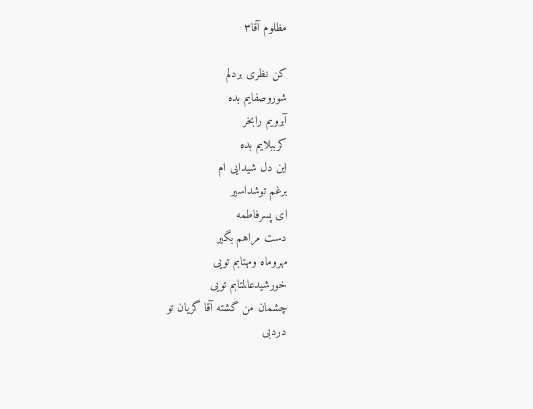مظلوم آقا۳

كن نظرى بردلم
شوروصفايم بده
آبرويم رابخر
كرببلايم بده
اين دل شيدايى ام
برغم توشداسير
اى پسرفاطمه
دست مراهم بگیر
مهروماه ومهتابم تويى
خورشيدعالمتابم تويى
چشمان من گشته آقا گریان تو
دردبى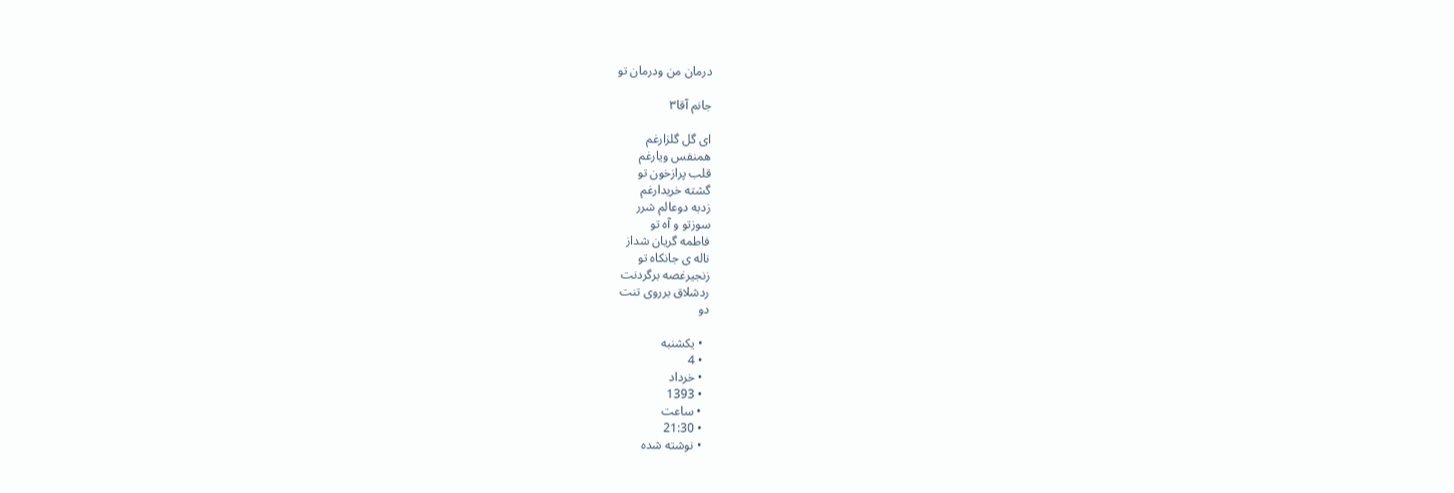درمان من ودرمان تو

جانم آقا۳

اى گل گلزارغم
همنفس ويارغم
قلب پرازخون تو
گشته خريدارغم
زدبه دوعالم شرر
سوزتو و آه تو
فاطمه گريان شداز
ناله ی جانكاه تو
زنجيرغصه برگردنت
ردشلاق برروى تنت
دو

  • یکشنبه
  • 4
  • خرداد
  • 1393
  • ساعت
  • 21:30
  • نوشته شده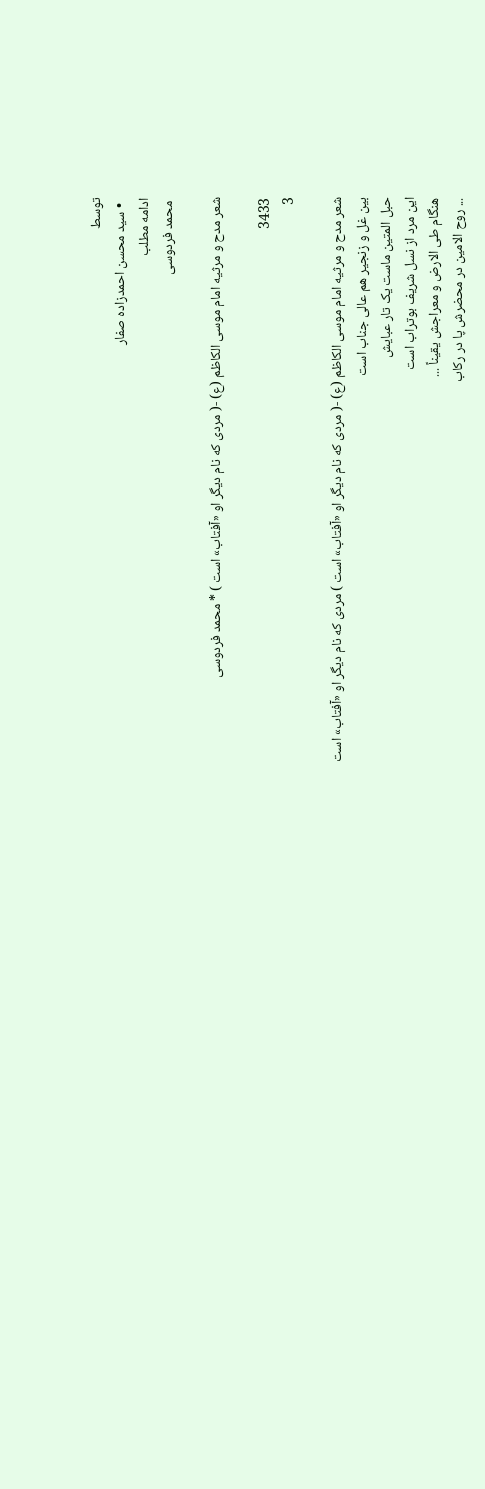توسط
  • سید محسن احمدزاده صفار
ادامه مطلب
 محمد فردوسی

شعر مدح و مرثیه امام موسی الکاظم (ع) -( مردی که نام دیگر او «آفتاب» است ) * محمد فردوسی

3433
3

شعر مدح و مرثیه امام موسی الکاظم (ع) -( مردی که نام دیگر او «آفتاب» است ) مردی که نام دیگر او «آفتاب» است
بین غل و زنجیر هم عالی جناب است
حبل المتین ماست یک تار عبایش
این مرد از نسل شریف بوتراب است
هنگام طی الارض و معراجش یقیناً ...
... روح الامین در محضرش پا در رکاب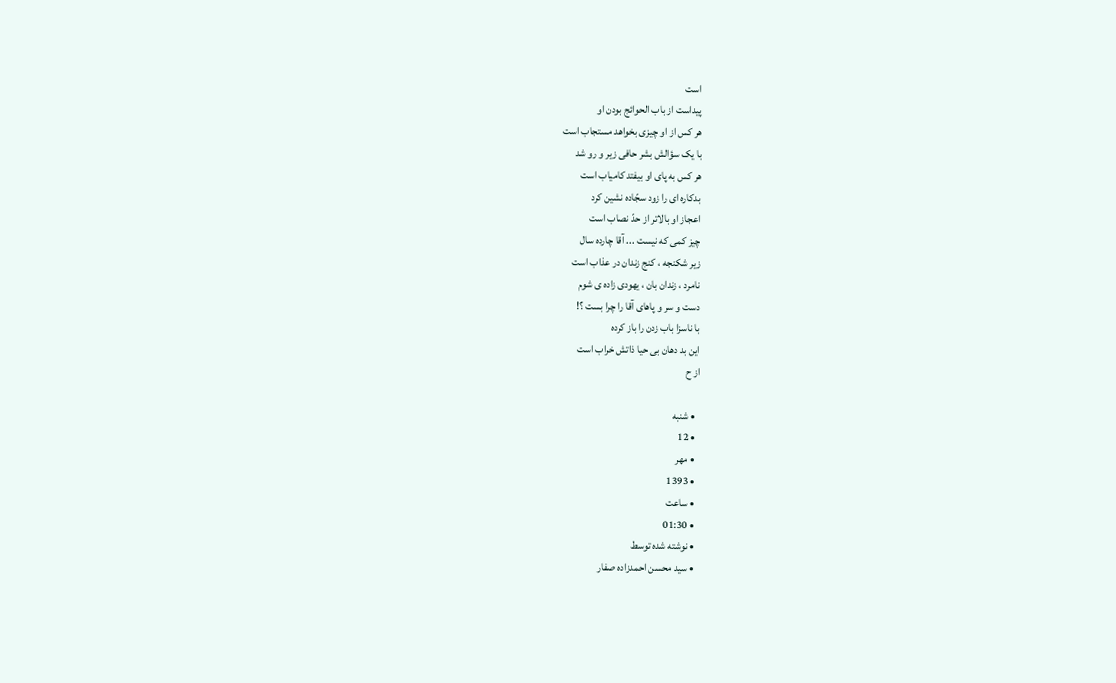است
پیداست از باب الحوائج بودن او
هر کس از او چیزی بخواهد مستجاب است
با یک سؤالش بشر حافی زیر و رو شد
هر کس به پای او بیفتد کامیاب است
بدکاره ای را زود سجّاده نشین کرد
اعجاز او بالاتر از حدّ نصاب است
چیز کمی که نیست ... آقا چارده سال
زیر شکنجه ، کنج زندان در عذاب است
نامرد ، زندان بان ، یهودی زاده ی شوم
دست و سر و پاهای آقا را چرا بست ؟!
با ناسزا باب زدن را باز کرده
این بد دهان بی حیا ذاتش خراب است
از ح

  • شنبه
  • 12
  • مهر
  • 1393
  • ساعت
  • 01:30
  • نوشته شده توسط
  • سید محسن احمدزاده صفار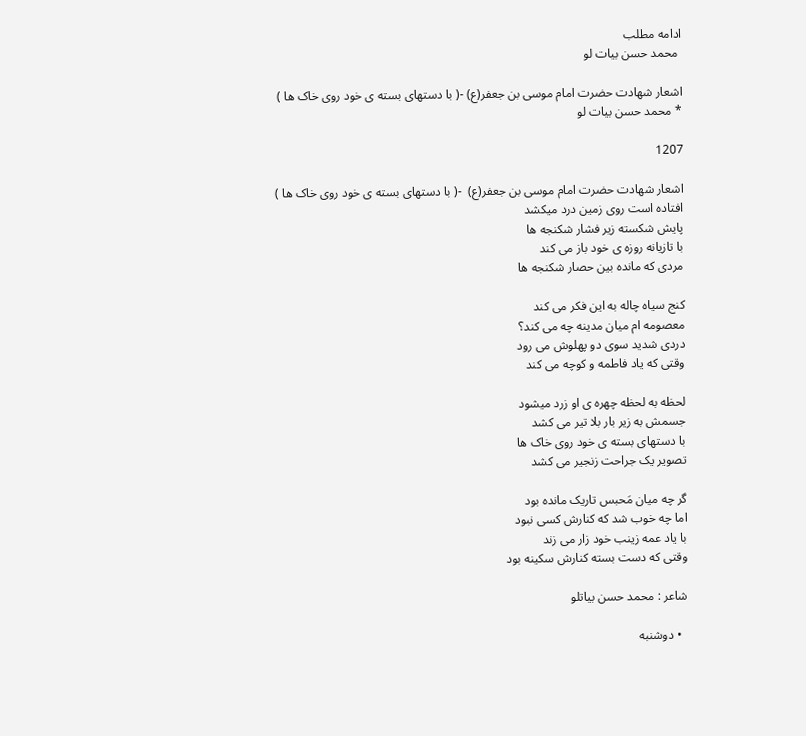ادامه مطلب
 محمد حسن بیات لو

اشعار شهادت حضرت امام موسی بن جعفر(ع) -( با دستهای بسته ی خود روی خاک ها ) * محمد حسن بیات لو

1207

اشعار شهادت حضرت امام موسی بن جعفر(ع)  -( با دستهای بسته ی خود روی خاک ها ) افتاده است روی زمین درد میکشد
پایش شکسته زیر فشار شکنجه ها
با تازیانه روزه ی خود باز می کند
مردی که مانده بین حصار شکنجه ها

کنج سیاه چاله به این فکر می کند
معصومه ام میان مدینه چه می کند؟
دردی شدید سوی دو پهلوش می رود
وقتی که یاد فاطمه و کوچه می کند

لحظه به لحظه چهره ی او زرد میشود
جسمش به زیر بار بلا تیر می کشد
با دستهای بسته ی خود روی خاک ها
تصویر یک جراحت زنجیر می کشد

گر چه میان مَحبس تاریک مانده بود
اما چه خوب شد که کنارش کسی نبود
با یاد عمه زینب خود زار می زند
وقتی که دست بسته کنارش سکینه بود

شاعر : محمد حسن بیاتلو

  • دوشنبه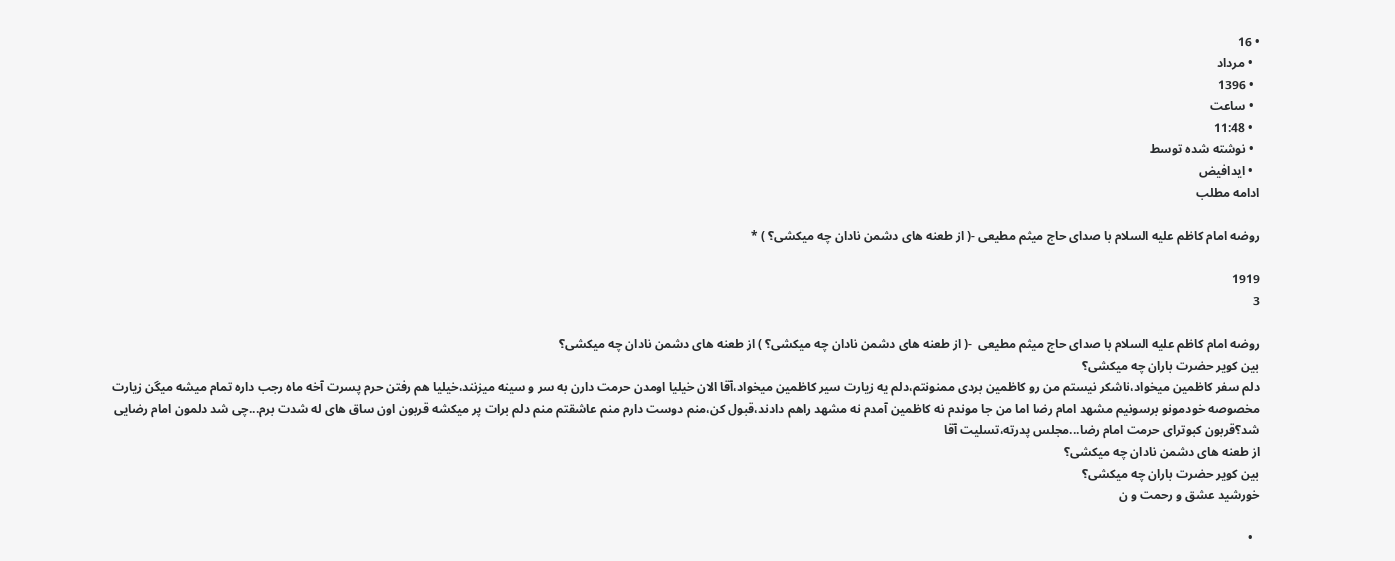• 16
  • مرداد
  • 1396
  • ساعت
  • 11:48
  • نوشته شده توسط
  • ایدافیض
ادامه مطلب

روضه امام کاظم علیه السلام با صدای حاج میثم مطیعی -( از طعنه های دشمن نادان چه میکشی؟ ) *

1919
3

روضه امام کاظم علیه السلام با صدای حاج میثم مطیعی  -( از طعنه های دشمن نادان چه میکشی؟ ) از طعنه های دشمن نادان چه میکشی؟
بین کویر حضرت باران چه میکشی؟
دلم سفر کاظمین میخواد،ناشکر نیستم من رو کاظمین بردی ممنونتم،دلم یه زیارت سیر کاظمین میخواد،آقا الان خیلیا اومدن حرمت دارن به سر و سینه میزنند،خیلیا هم رفتن حرم پسرت آخه ماه رجب داره تمام میشه میگن زیارت مخصوصه خودمونو برسونیم مشهد امام رضا اما من جا موندم نه کاظمین آمدم نه مشهد راهم دادند،قبول کن،منم دوست دارم منم عاشقتم منم دلم برات پر میکشه قربون اون ساق های له شدت برم...چی شد دلمون امام رضایی شد؟قربون کبوترای حرمت امام رضا...مجلس پدرته،تسلیت آقا
از طعنه های دشمن نادان چه میکشی؟
بین کویر حضرت باران چه میکشی؟
خورشید عشق و رحمت و ن

  •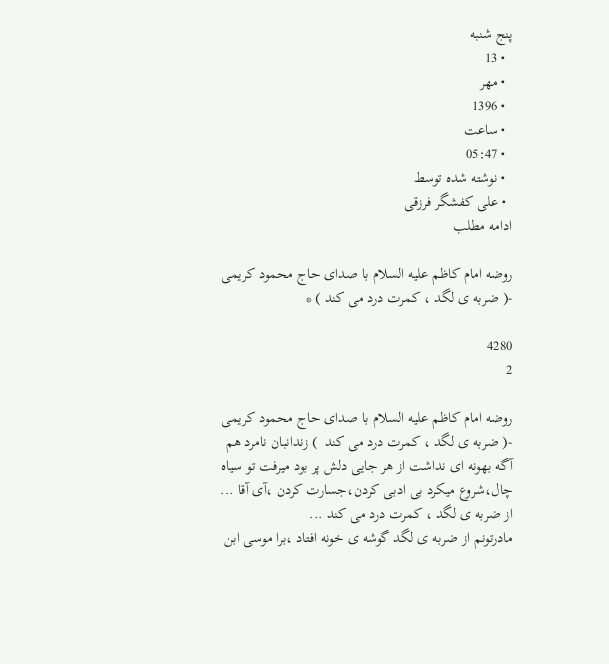پنج شنبه
  • 13
  • مهر
  • 1396
  • ساعت
  • 05:47
  • نوشته شده توسط
  • علی کفشگر فرزقی
ادامه مطلب

روضه امام کاظم علیه السلام با صدای حاج محمود کریمی -( ضربه ی لگد ، کمرت درد می کند ) *

4280
2

روضه امام کاظم علیه السلام با صدای حاج محمود کریمی  -( ضربه ی لگد ، کمرت درد می کند  ) زندانبان نامرد هم آگه بهونه ای نداشت از هر جایی دلش پر بود میرفت تو سیاه چال،شروع میکرد بی ادبی کردن،جسارت کردن ،آی آقا ...
از ضربه ی لگد ، کمرت درد می کند ...
مادرتونم از ضربه ی لگد گوشه ی خونه افتاد ،برا موسی ابن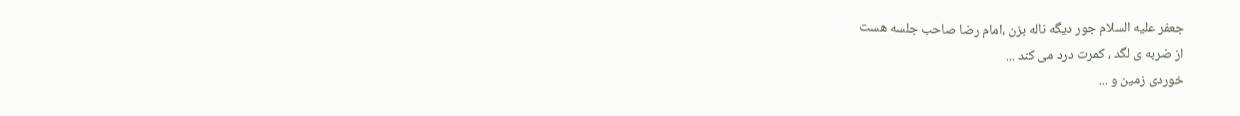جعفر علیه السلام جور دیگه ناله بزن ،امام رضا صاحب جلسه هست
از ضربه ی لگد ، کمرت درد می کند ...
خوردی زمین و ...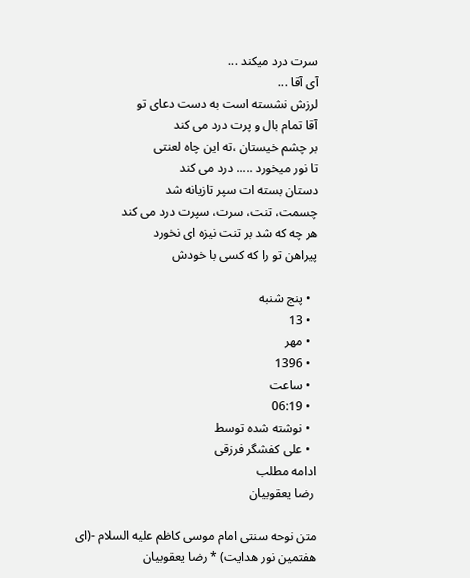سرت درد میکند ...
آی آقا ...
لرزش نشسته است به دست دعای تو
آقا تمام بال و پرت درد می کند
بر چشم خیستان ،ته این چاه لعنتی
تا نور میخورد ..... درد می کند
دستان بسته ات سپر تازیانه شد
چسمت، تنت، سرت، سپرت درد می کند
هر چه که شد بر تنت نیزه ای نخورد
پیراهن تو را که کسی با خودش

  • پنج شنبه
  • 13
  • مهر
  • 1396
  • ساعت
  • 06:19
  • نوشته شده توسط
  • علی کفشگر فرزقی
ادامه مطلب
 رضا یعقوبیان

متن نوحه سنتی امام موسی کاظم علیه السلام -(ای هفتمین نور هدایت) * رضا یعقوبیان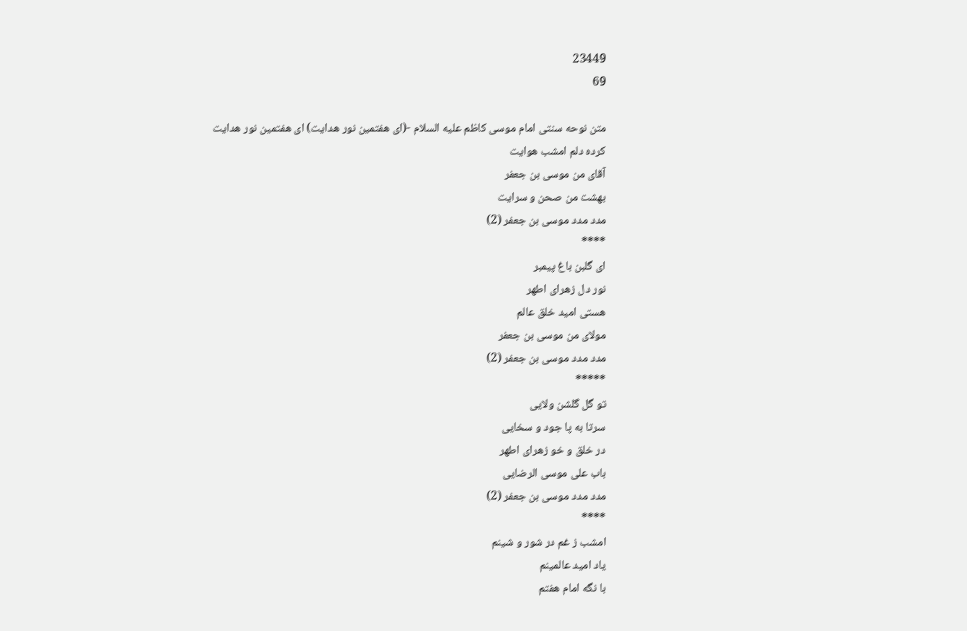23449
69

متن نوحه سنتی امام موسی کاظم علیه السلام -(ای هفتمین نور هدایت) ای هفتمین نور هدایت
کرده دلم امشب هوایت
آقای من موسی بن جعفر
بهشت من صحن و سرایت
مدد مدد موسی بن جعفر (2)
****
ای گلبن باغ پیمبر
نور دل زهرای اطهر
هستی امید خلق عالم
مولای من موسی بن جعفر
مدد مدد موسی بن جعفر (2)
*****
تو گل گلشن ولایی
سرتا به پا جود و سخایی
در خلق و خو زهرای اطهر
باب علی موسی الرضایی
مدد مدد موسی بن جعفر (2)
****
امشب ز غم در شور و شینم
یاد امید عالمینم
با نگه امام هفتم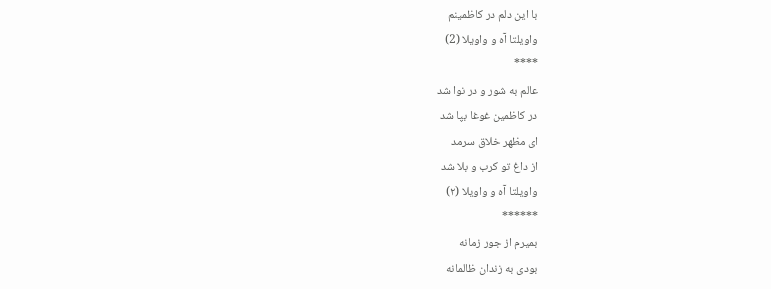با این دلم در کاظمینم
واویلتا آه و واویلا (2)
****
عالم به شور و در نوا شد
در کاظمین غوغا بپا شد
ای مظهر خلاق سرمد
از داغ تو کرب و بلا شد
واویلتا آه و واویلا (۲)
******
بمیرم از جور زمانه
بودی به زندان ظالمانه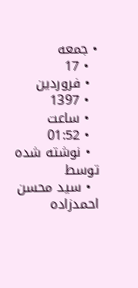• جمعه
  • 17
  • فروردین
  • 1397
  • ساعت
  • 01:52
  • نوشته شده توسط
  • سید محسن احمدزاده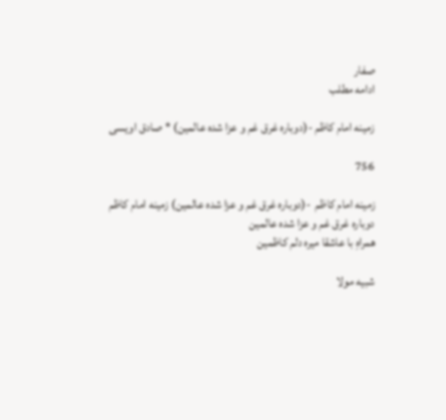صفار
ادامه مطلب

زمینه امام کاظم -(دوباره غرق غم و عزا شده عالمین) * صادق اویسی

756

زمینه امام کاظم  -(دوباره غرق غم و عزا شده عالمین) زمینه امام کاظم
دوباره غرق غم و عزا شده عالمین
همراهِ با عاشقا میره دلم کاظمین

شبیه مولا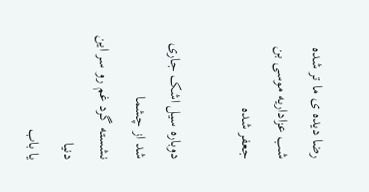رضا دیده ی ما تر شده
شب عزاداریه موسی بن جعفر شده

دوباره سیل اشک جاری شد از چشما
نشسته گرد غم رو سر این دنیا
یا باب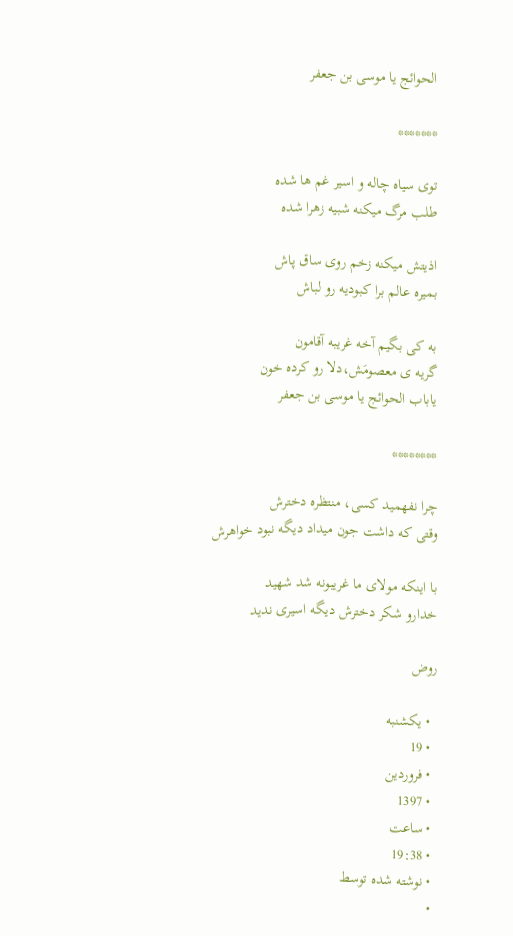الحوائج یا موسی بن جعفر

*******

توی سیاه چاله و اسیر غم ها شده
طلب مرگ میکنه شبیه زهرا شده

اذیتش میکنه زخم روی ساق پاش
بمیره عالم برا کبودیه رو لباش

به کی بگیم آخه غریبه آقامون
گریه ی معصومَش،دلا رو کرده خون
یاباب الحوائج یا موسی بن جعفر

********

چرا نفهمید کسی، منتظره دخترش
وقتی که داشت جون میداد دیگه نبود خواهرش

با اینکه مولای ما غریبونه شد شهید
خدارو شکر دخترش دیگه اسیری ندید

روض

  • یکشنبه
  • 19
  • فروردین
  • 1397
  • ساعت
  • 19:38
  • نوشته شده توسط
  •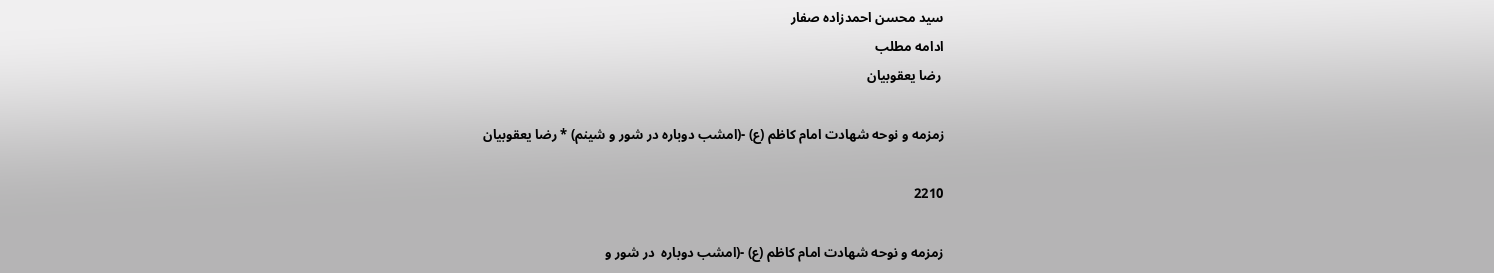سید محسن احمدزاده صفار
ادامه مطلب
 رضا یعقوبیان

زمزمه و نوحه شهادت امام کاظم (ع) -(امشب دوباره در شور و شینم) * رضا یعقوبیان

2210

زمزمه و نوحه شهادت امام کاظم (ع) -(امشب دوباره  در شور و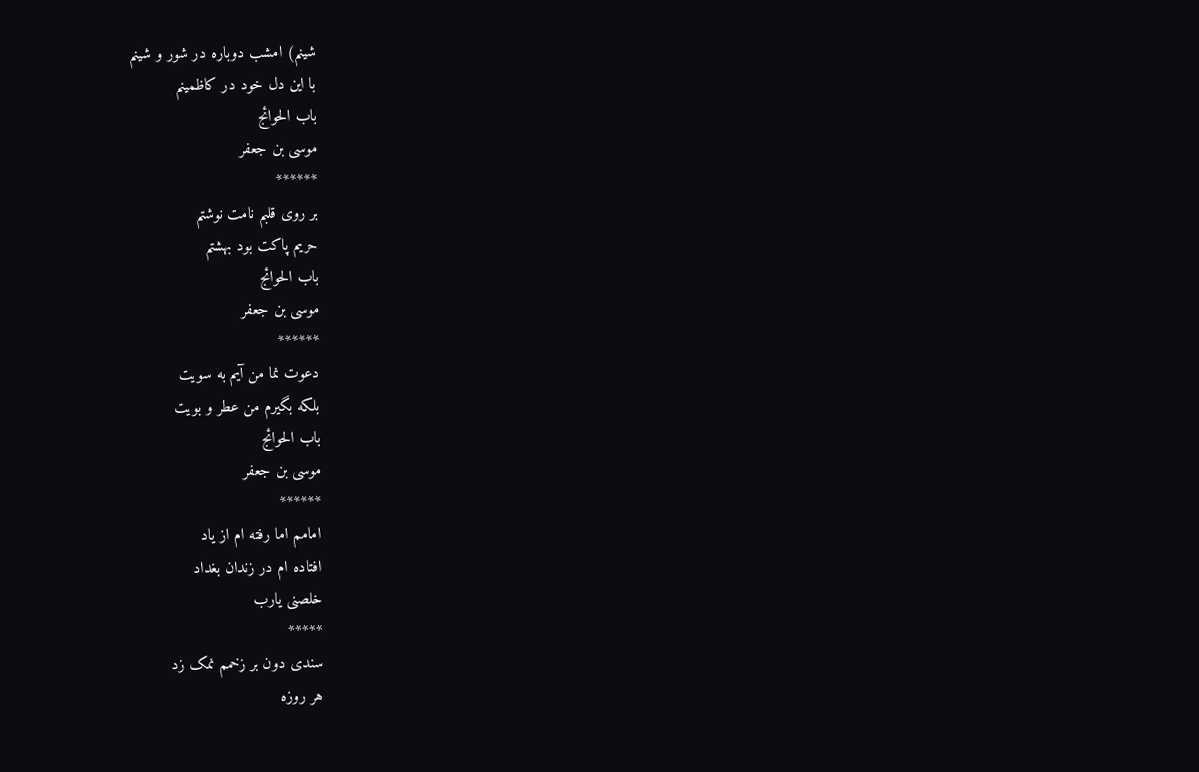شینم) امشب دوباره در شور و شینم
با این دل خود در کاظمینم
باب الحوائج
موسی بن جعفر
******
بر روی قلبم نامت نوشتم
حریم پاکت بود بهشتم
باب الحوائج
موسی بن جعفر
******
دعوت نما من آیم به سویت
بلکه بگیرم من عطر و بویت
باب الحوائج
موسی بن جعفر
******
امامم اما رفته ام از یاد
افتاده ام در زندان بغداد
خلصنی یارب
*****
سندی دون بر زخمم نمک زد
هر روزه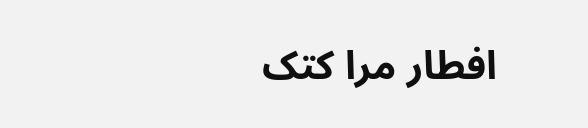افطار مرا کتک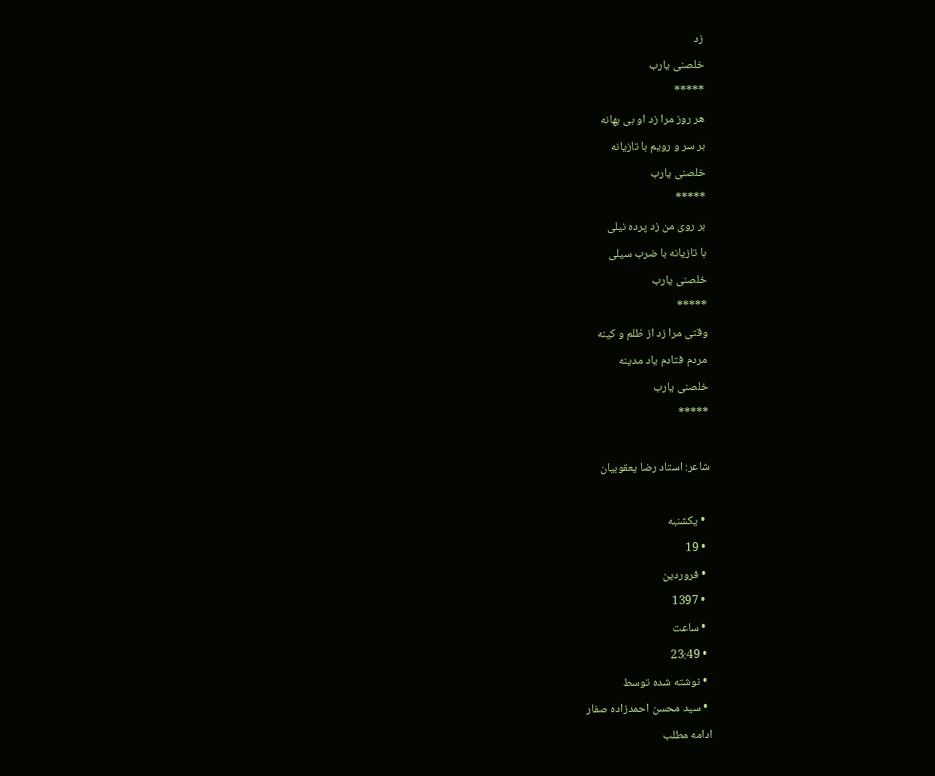زد
خلصنی یارب
*****
هر روز مرا زد او بی بهانه
بر سر و رویم با تازیانه
خلصنی یارب
*****
بر روی من زد پرده نیلی
با تازیانه با ضرب سیلی
خلصنی یارب
*****
وقتی مرا زد از ظلم و کینه
مردم فتادم یاد مدینه
خلصنی یارب
*****

شاعر: استاد رضا یعقوبیان

  • یکشنبه
  • 19
  • فروردین
  • 1397
  • ساعت
  • 23:49
  • نوشته شده توسط
  • سید محسن احمدزاده صفار
ادامه مطلب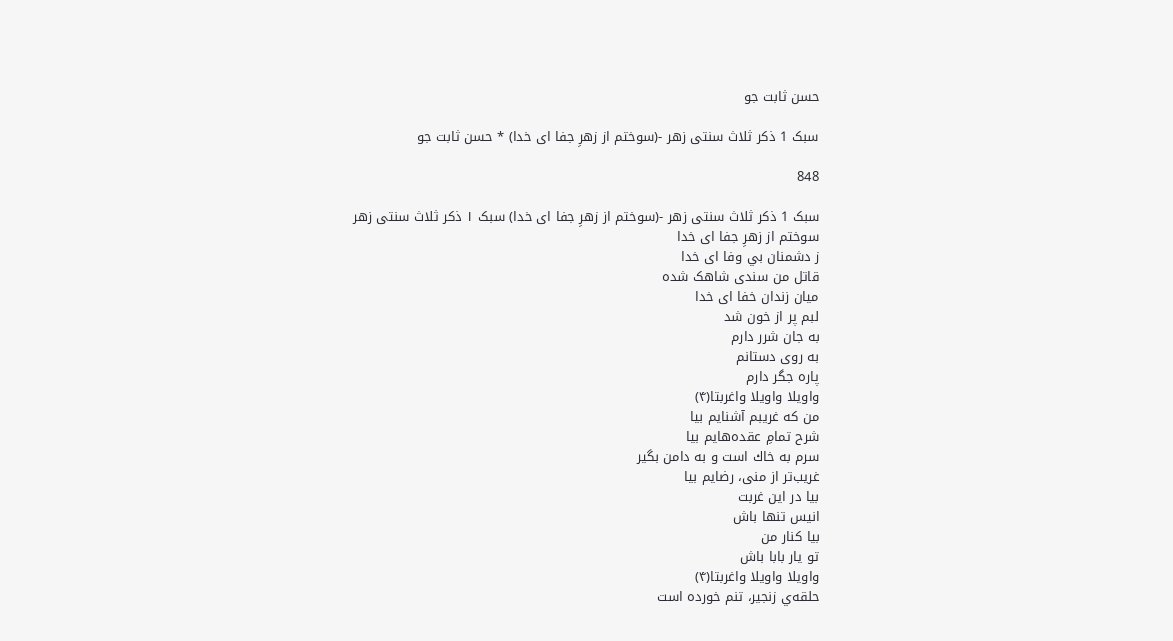حسن ثابت جو

سبک 1 ذکر ثلاث سنتی زهر -(سوختم از زهرِ جفا ای خدا) * حسن ثابت جو

848

سبک 1 ذکر ثلاث سنتی زهر -(سوختم از زهرِ جفا ای خدا) سبک ۱ ذکر ثلاث سنتی زهر
سوختم از زهرِ جفا ای خدا
ز دشمنان بي وفا ای خدا
قاتل من سندی شاهک شده
میان زندان خفا ای خدا
لبم پر از خون شد
به جان شرر دارم
به روی دستانم
پاره جگر دارم
واویلا واویلا واغربتا(۴)
من كه غريبم آشنايم بيا
شرح تمامِ عقده‌هايم بيا
سرم به خاك است و به دامن بگير
غريب‌تر از منی، رضايم بيا
بیا در این غربت
انیس تنها باش
بیا کنار من
تو یار بابا باش
واویلا واویلا واغربتا(۴)
حلقه‌ي زنجير، تنم خورده است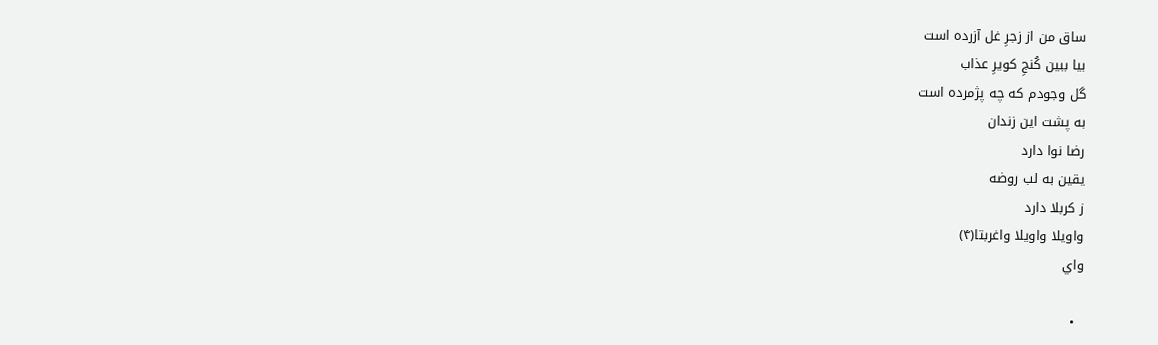ساق من از زجرِ غل آزرده است
بيا ببين كُنجِ كويرِ عذاب
گل وجودم كه چه پژمرده است
به پشت این زندان
رضا نوا دارد
یقین به لب روضه
ز کربلا دارد
واویلا واویلا واغربتا(۴)
واي

  •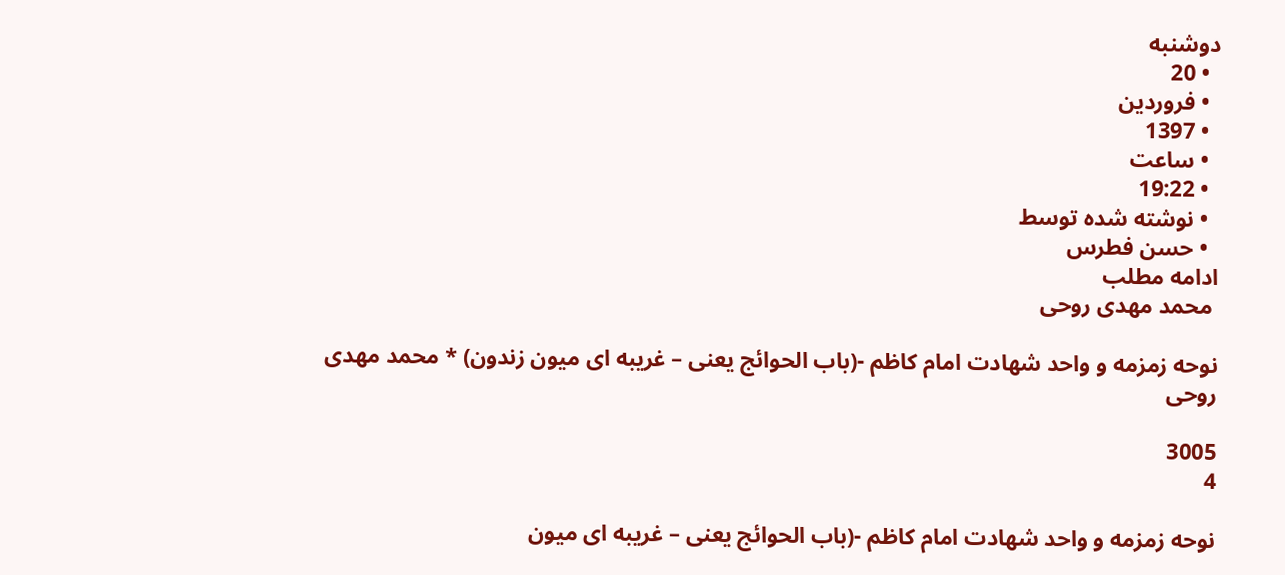دوشنبه
  • 20
  • فروردین
  • 1397
  • ساعت
  • 19:22
  • نوشته شده توسط
  • حسن فطرس
ادامه مطلب
 محمد مهدی روحی

نوحه زمزمه و واحد شهادت امام کاظم -(باب الحوائج یعنی – غریبه ای میون زندون) * محمد مهدی روحی

3005
4

نوحه زمزمه و واحد شهادت امام کاظم -(باب الحوائج یعنی – غریبه ای میون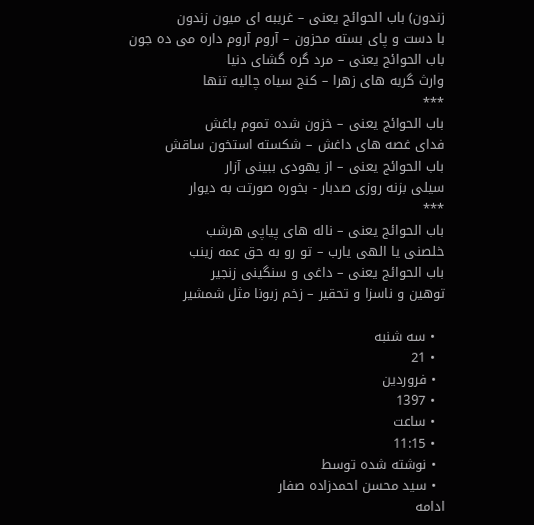زندون) باب الحوائج یعنی – غریبه ای میون زندون
با دست و پای بسته محزون – آروم آروم داره می ده جون
باب الحوائج یعنی – مرد گره گشای دنیا
وارث گریه های زهرا – كنج سیاه چاليه تنها
***
باب الحوائج یعنی – خزون شده تموم باغش
فدای غصه های داغش – شکسته استخون ساقش
باب الحوائج یعنی – از یهودی ببینی آزار
سیلی بزنه روزی صدبار - بخوره صورتت به دیوار
***
باب الحوائج یعنی – ناله های پیاپی هرشب
خلصنی یا الهی یارب – تو رو به حق عمه زینب
باب الحوائج یعنی – داغی و سنگینی زنجیر
توهین و ناسزا و تحقیر – زخم زبونا مثل شمشیر

  • سه شنبه
  • 21
  • فروردین
  • 1397
  • ساعت
  • 11:15
  • نوشته شده توسط
  • سید محسن احمدزاده صفار
ادامه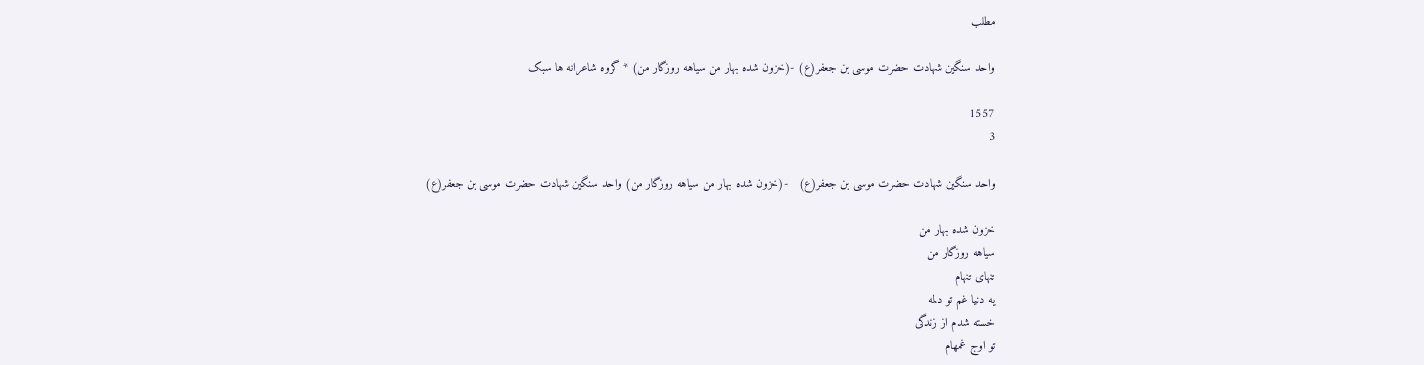مطلب

واحد سنگین شهادت حضرت موسی بن جعفر(ع) -(خزون شده بهار من سیاهه روزگار من) * گروه شاعرانه ها سبک

1557
3

واحد سنگین شهادت حضرت موسی بن جعفر(ع)   -(خزون شده بهار من سیاهه روزگار من) واحد سنگین شهادت حضرت موسی بن جعفر(ع)

خزون شده بهار من
سیاهه روزگار من
تنهای تنهام
یه دنیا غم تو دلمه
خسته شدم از زندگی
تو اوج غمهام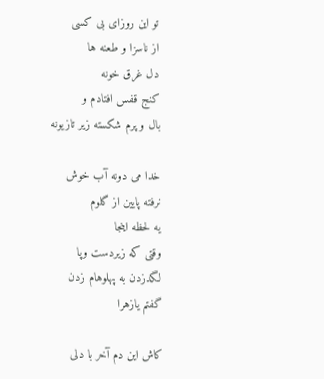تو این روزای بی کسی
از ناسزا و طعنه ها
دل غرق خونه
کنج قفس افتادم و
بال و پرم شکسته زیر تازیونه

خدا می دونه آب خوش
نرفته پایین از گلوم
یه لحظه اینجا
وقتی که زیردست وپا
لگدزدن به پهلوهام زدن
گفتم یازهرا

کاش این دم آخر با دلی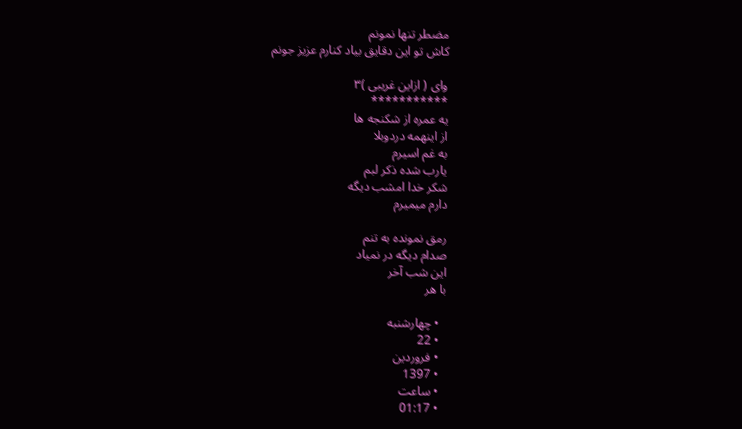مضطر تنها نمونم
کاش تو این دقایق بیاد کنارم عزیز جونم

وای ( ازاین غریبی )۳
***********
یه عمره از شکنجه ها
از اینهمه دردوبلا
به غم اسیرم
یارب شده ذکر لبم
شکر خدا امشب دیگه
دارم میمیرم

رمق نمونده به تنم
صدام دیگه در نمیاد
این شب آخر
با هر

  • چهارشنبه
  • 22
  • فروردین
  • 1397
  • ساعت
  • 01:17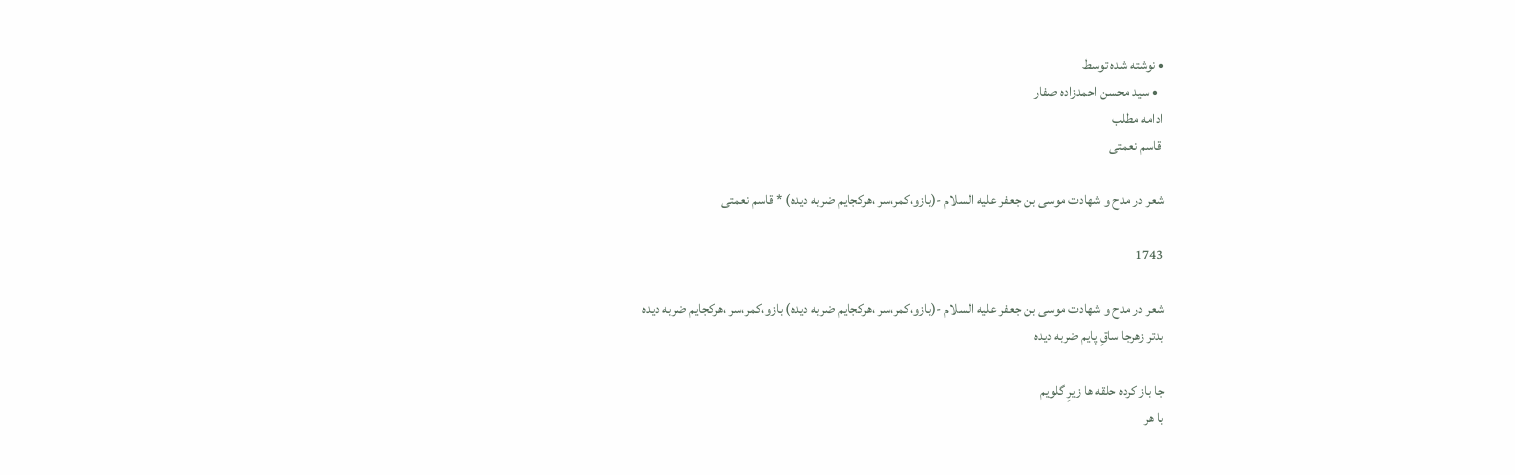• نوشته شده توسط
  • سید محسن احمدزاده صفار
ادامه مطلب
 قاسم نعمتی

شعر در مدح و شهادت موسی بن جعفر علیه السلام -(بازو،کمر،سر ،هرکجایم ضربه دیده) * قاسم نعمتی

1743

شعر در مدح و شهادت موسی بن جعفر علیه السلام -(بازو،کمر،سر ،هرکجایم ضربه دیده) بازو،کمر،سر ،هرکجایم ضربه دیده
بدتر زهرجا ساقِ پایم ضربه دیده

جا باز کرده حلقه ها زیرِ گلویم
با هر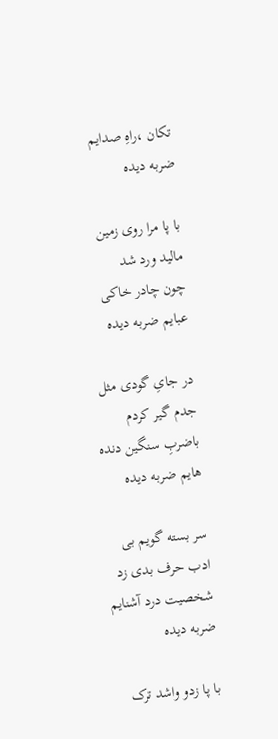تکان ،راهِ صدایم ضربه دیده

با پا مرا روی زمین مالید ورد شد
چون چادر خاکی عبایم ضربه دیده

در جایِ گودی مثل جدم گیر کردم
باضربِ سنگین دنده هایم ضربه دیده

سر بسته گویم بی ادب حرف بدی زد
شخصیت درد آشنایم ضربه دیده

با پا زدو واشد ترک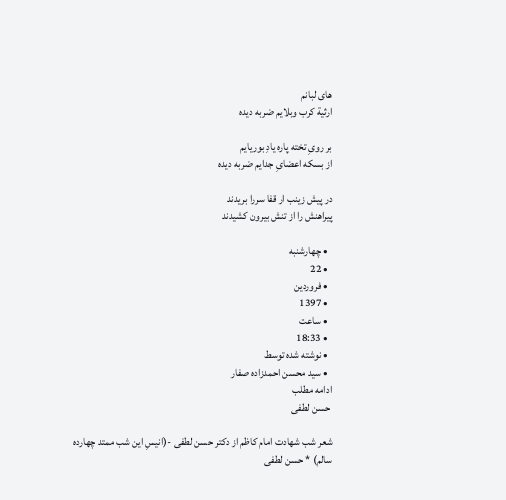های لبانم
ارثیة کرب وبلایم ضربه دیده

بر رویِ تخته پاره یادِ بوریایم
از بسکه اعضایِ جدایم ضربه دیده

در پیش زینب ار قفا سررا بریدند
پیراهنش را از تنش بیرون کشیدند

  • چهارشنبه
  • 22
  • فروردین
  • 1397
  • ساعت
  • 18:33
  • نوشته شده توسط
  • سید محسن احمدزاده صفار
ادامه مطلب
 حسن لطفی

شعر شب شهادت امام کاظم از دکتر حسن لطفی -(انیسِ این شب ممتد چهارده سالم) * حسن لطفی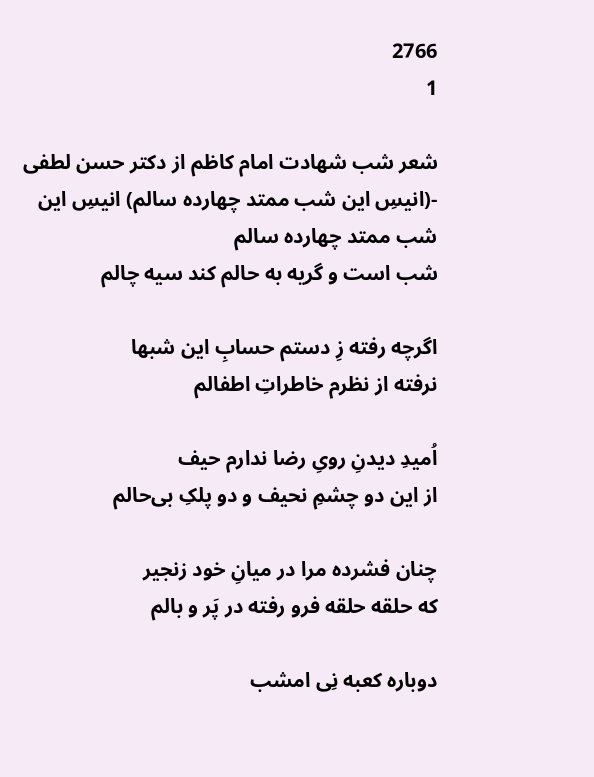2766
1

شعر شب شهادت امام کاظم از دکتر حسن لطفی -(انیسِ این شب ممتد چهارده سالم) انیسِ این شب ممتد چهارده سالم
شب است و گریه به حالم کند سیه چالم

اگرچه رفته زِ دستم حسابِ این شبها
نرفته از نظرم خاطراتِ اطفالم

اُمیدِ دیدنِ رویِ رضا ندارم حیف
از این دو چشمِ نحیف و دو پلکِ بی‌حالم

چنان فشرده مرا در میانِ خود زنجیر
که حلقه حلقه فرو رفته در پَر و بالم

دوباره کعبه نِی امشب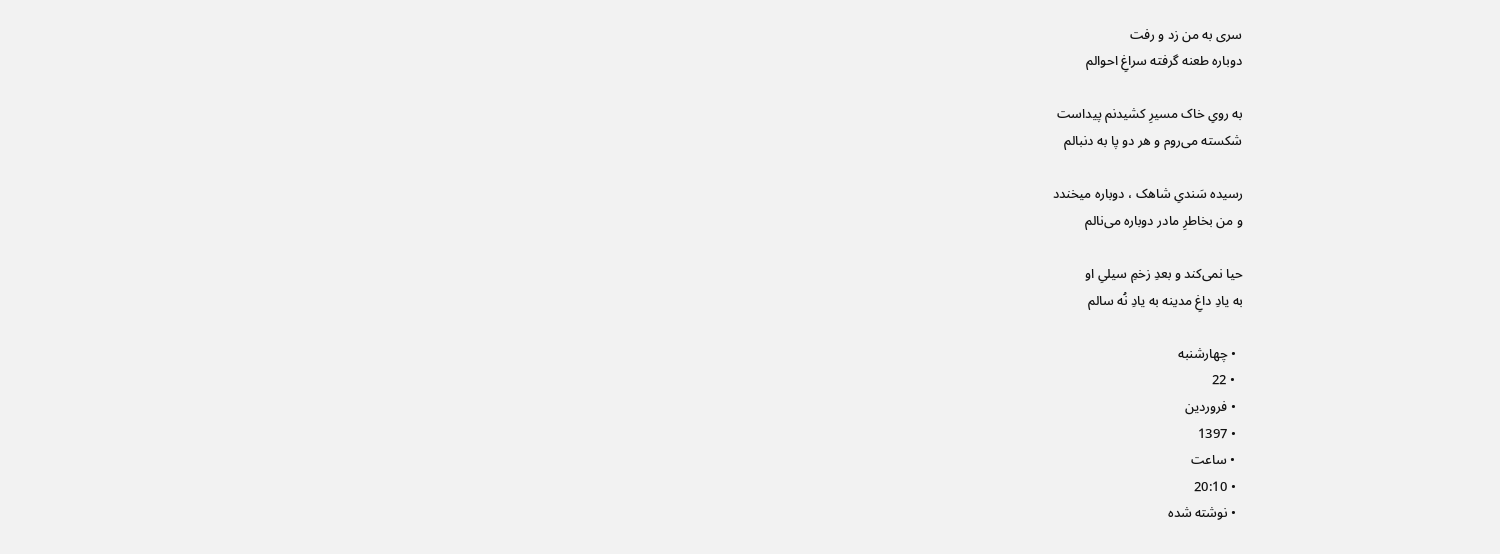سری به من زد و رفت
دوباره طعنه گرفته سراغِ احوالم

به رویِ خاک مسیرِ کشیدنم پیداست
شکسته می‌روم و هر دو پا به دنبالم

رسیده سَندیِ شاهک ، دوباره میخندد
و من بخاطرِ مادر دوباره می‌نالم

حیا نمی‌کند و بعدِ زخمِ سیلیِ او
به یادِ داغِ مدینه به یادِ نُه سالم

  • چهارشنبه
  • 22
  • فروردین
  • 1397
  • ساعت
  • 20:10
  • نوشته شده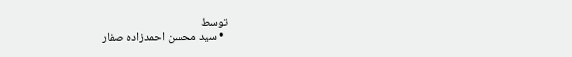توسط
  • سید محسن احمدزاده صفار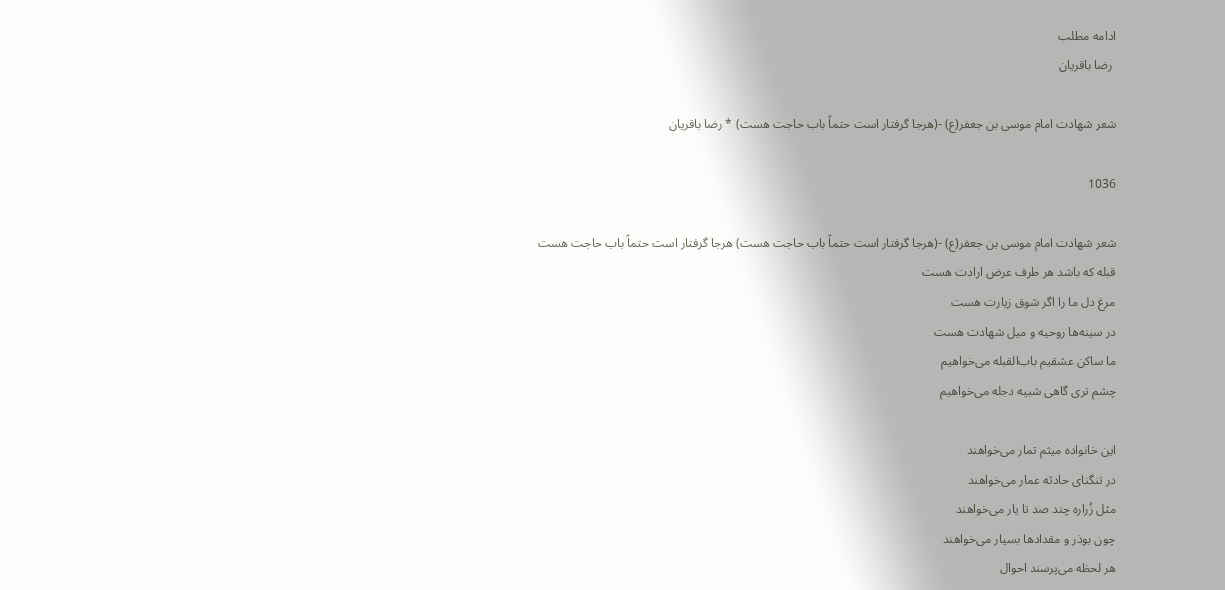ادامه مطلب
 رضا باقریان

شعر شهادت امام موسی بن جعفر(ع) -(هرجا گرفتار است حتماً باب حاجت هست) * رضا باقریان

1036

شعر شهادت امام موسی بن جعفر(ع) -(هرجا گرفتار است حتماً باب حاجت هست) هرجا گرفتار است حتماً باب حاجت هست
قبله که باشد هر طرف عرض ارادت هست
مرغ دل ما را اگر شوق زیارت هست
در سینه‌ها روحیه و میل شهادت هست
ما ساکن عشقیم باب‌القبله می‌خواهیم
چشم تری گاهی شبیه دجله می‌خواهیم

این خانواده میثم تمار می‌خواهند
در تنگنای حادثه عمار می‌خواهند
مثل زُراره چند صد تا یار می‌خواهند
چون بوذر و مقدادها بسیار می‌خواهند
هر لحظه می‌پرسند احوال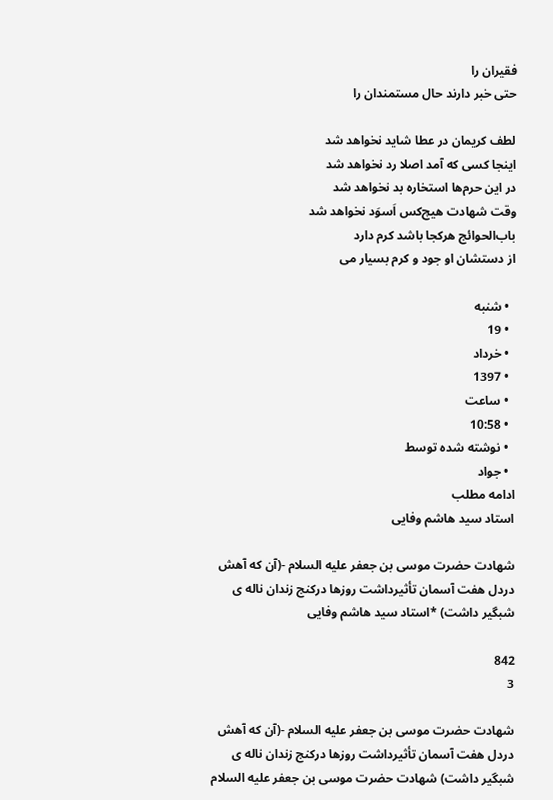فقیران را
حتی خبر دارند حال مستمندان را

لطف کریمان در عطا شاید نخواهد شد
اینجا کسی که آمد اصلا رد نخواهد شد
در این حرم‌ها استخاره بد نخواهد شد
وقت شهادت هیچ‌کس اَسوَد نخواهد شد
باب‌الحوائج هرکجا باشد کرم دارد
از دستشان او جود و کرم بسیار می‌

  • شنبه
  • 19
  • خرداد
  • 1397
  • ساعت
  • 10:58
  • نوشته شده توسط
  • جواد
ادامه مطلب
استاد سید هاشم وفایی

شهادت حضرت موسی بن جعفر علیه السلام -(آن که آهش دردل هفت آسمان تأثیرداشت روزها درکنج زندان ناله ی شبگیر داشت) *استاد سید هاشم وفایی

842
3

شهادت حضرت موسی بن جعفر علیه السلام -(آن که آهش دردل هفت آسمان تأثیرداشت روزها درکنج زندان ناله ی شبگیر داشت) شهادت حضرت موسی بن جعفر علیه السلام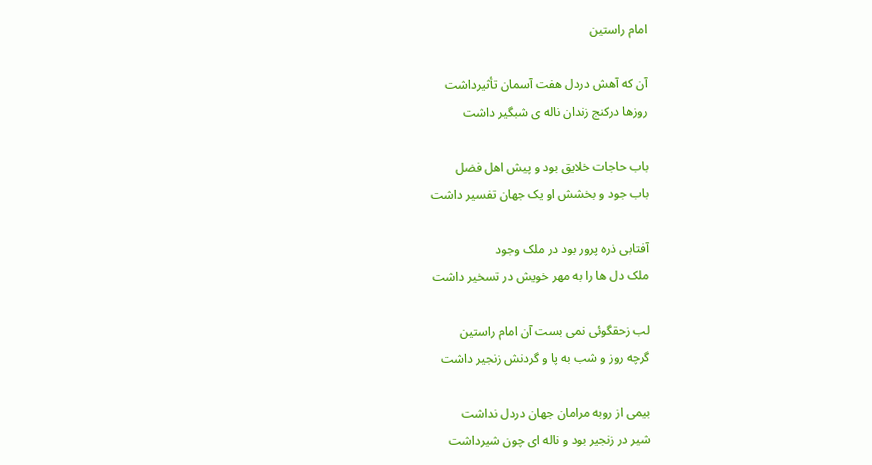امام راستین

آن که آهش دردل هفت آسمان تأثیرداشت
روزها درکنج زندان ناله ی شبگیر داشت

باب حاجات خلایق بود و پیش اهل فضل
باب جود و بخشش او یک جهان تفسیر داشت

آفتابی ذره پرور بود در ملک وجود
ملک دل ها را به مهر خویش در تسخیر داشت

لب زحقگوئی نمی بست آن امام راستین
گرچه روز و شب به پا و گردنش زنجیر داشت

بیمی از روبه مرامان جهان دردل نداشت
شیر در زنجیر بود و ناله ای چون شیرداشت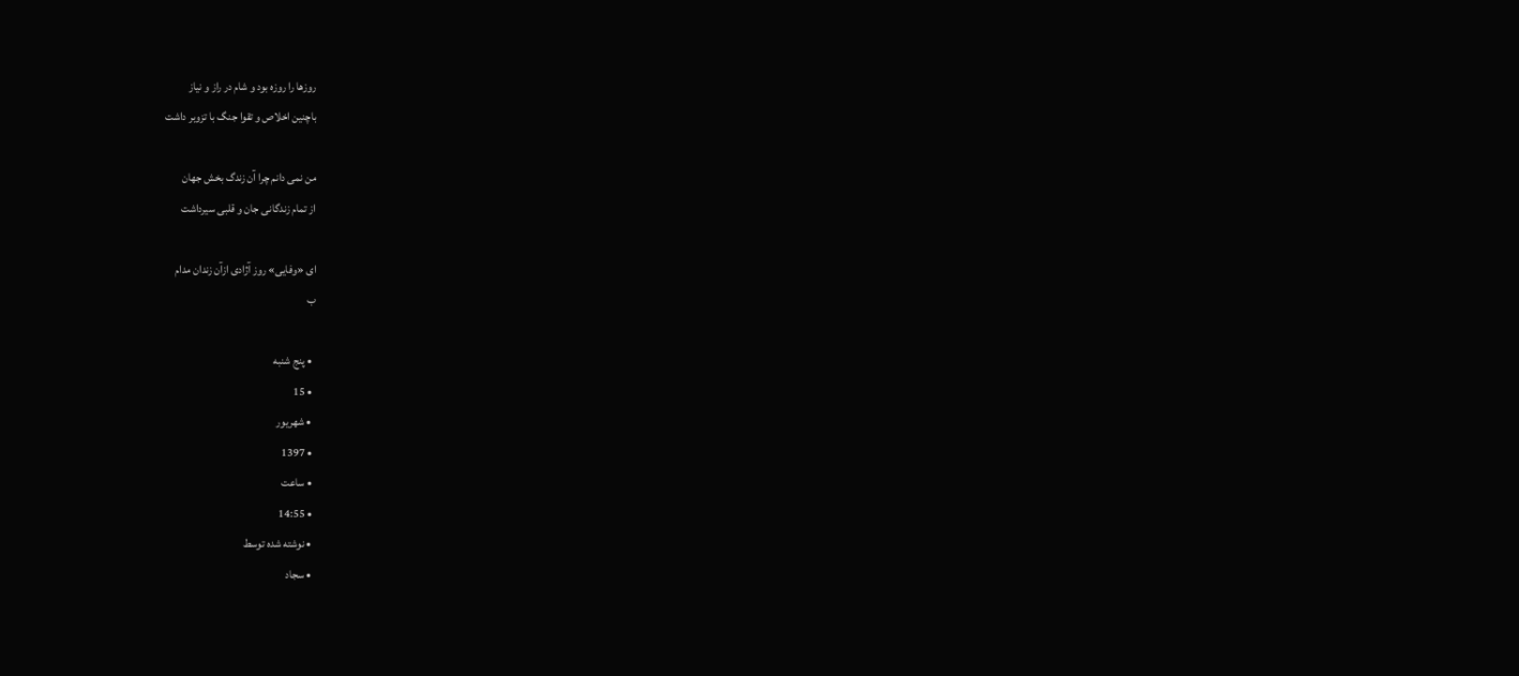روزها را روزه بود و شام در راز و نیاز
باچنین اخلاص و تقوا جنگ با تزوبر داشت

من نمی دانم چرا آن زندگ بخش جهان
از تمام زندگانی جان و قلبی سیرداشت

ای «وفایی» روز آژادی ازآن زندان مدام
ب

  • پنج شنبه
  • 15
  • شهریور
  • 1397
  • ساعت
  • 14:55
  • نوشته شده توسط
  • سجاد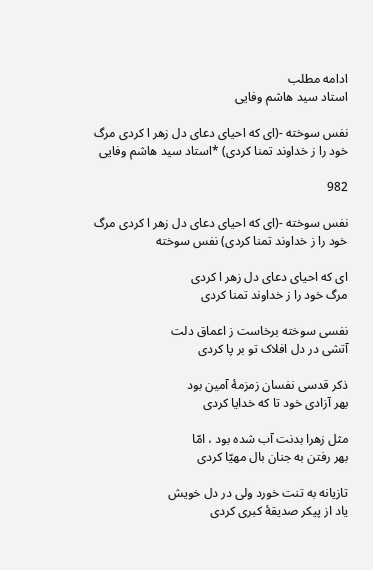ادامه مطلب
استاد سید هاشم وفایی

نفس سوخته -(ای که احیای دعای دل زهر ا کردی مرگ خود را ز خداوند تمنا کردی) *استاد سید هاشم وفایی

982

نفس سوخته -(ای که احیای دعای دل زهر ا کردی مرگ خود را ز خداوند تمنا کردی) نفس سوخته

ای که احیای دعای دل زهر ا کردی
مرگ خود را ز خداوند تمنا کردی

نفسی سوخته برخاست ز اعماق دلت
آتشی در دل افلاک تو بر پا کردی

ذکر قدسی نفسان زمزمۀ آمین بود
بهر آزادی خود تا که خدایا کردی

مثل زهرا بدنت آب شده بود ، امّا
بهر رفتن به جنان بال مهیّا کردی

تازیانه به تنت خورد ولی در دل خویش
یاد از پیکر صدیقۀ کبری کردی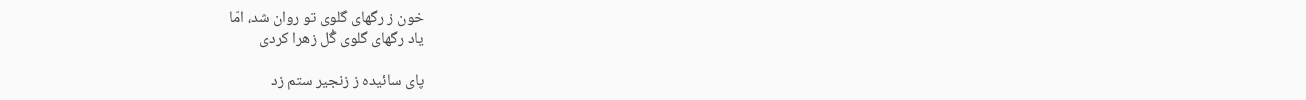خون ز رگهای گلوی تو روان شد، امّا
یاد رگهای گلوی گُل زهرا کردی

پای سائیده ز زنجیر ستم زد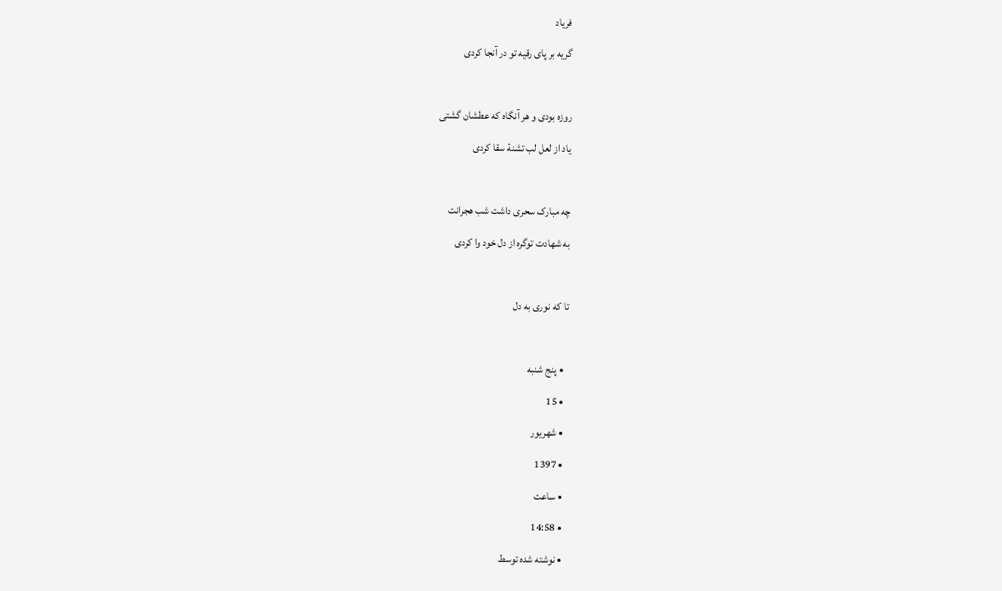فریاد
گریه بر پای رقیه تو در آنجا کردی

روزه بودی و هر آنگاه که عطشان گشتی
یاد از لعل لب تشنۀ سقا کردی

چه مبارک سحری داشت شب هجرانت
به شهادت توگره از دل خود وا کردی

تا که نوری به دل

  • پنج شنبه
  • 15
  • شهریور
  • 1397
  • ساعت
  • 14:58
  • نوشته شده توسط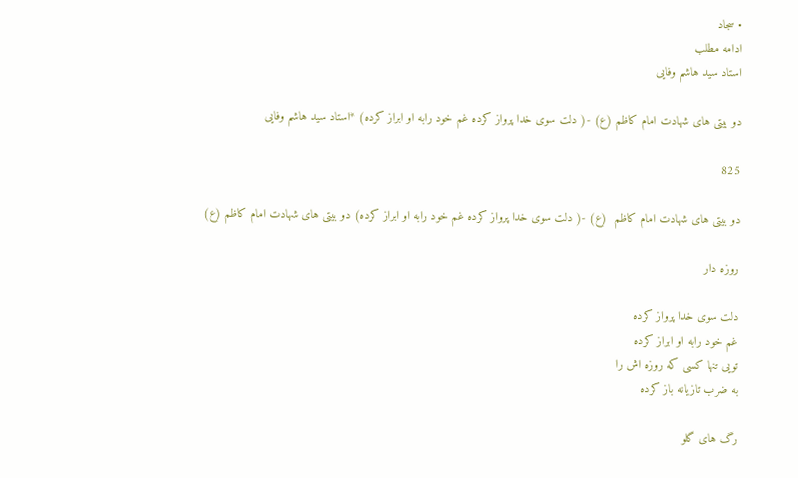• سجاد
ادامه مطلب
استاد سید هاشم وفایی

دو بیتی های شهادت امام کاظم (ع) -( دلت سوی خدا پرواز کرده غم خود رابه او ابراز کرده) *استاد سید هاشم وفایی

825

دو بیتی های شهادت امام کاظم  (ع) -( دلت سوی خدا پرواز کرده غم خود رابه او ابراز کرده) دو بیتی های شهادت امام کاظم (ع)

روزه دار

دلت سوی خدا پرواز کرده
غم خود رابه او ابراز کرده
تویی تنها کسی که روزه اش را
به ضرب تازیانه باز کرده

رگ های گلو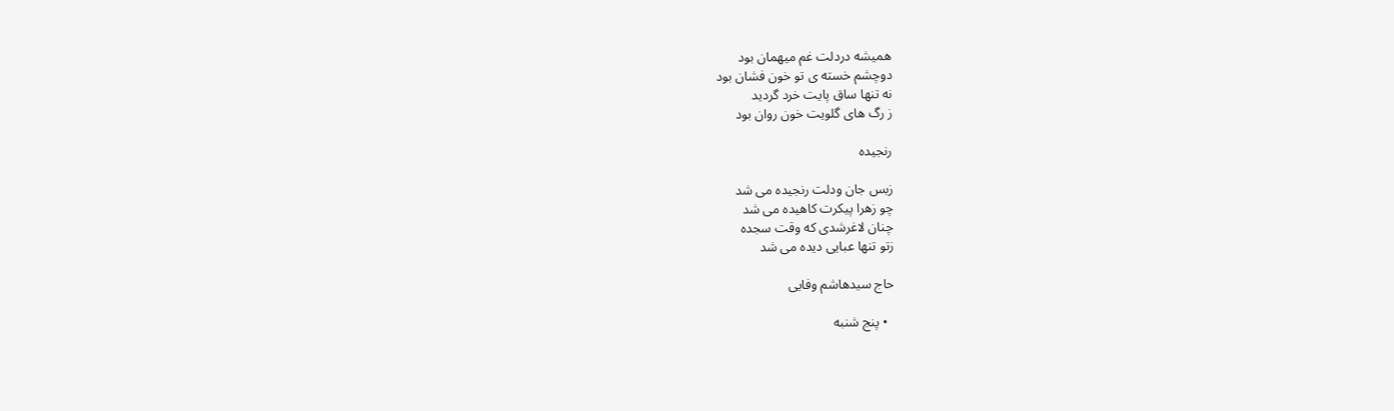همیشه دردلت غم میهمان بود
دوچشم خسته ی تو خون فشان بود
نه تنها ساق پایت خرد گردید
ز رگ های گلویت خون روان بود

رنجیده

زبس جان ودلت رنجیده می شد
چو زهرا پیکرت کاهیده می شد
چنان لاغرشدی که وقت سجده
زتو تنها عبایی دیده می شد

حاج سیدهاشم وفایی

  • پنج شنبه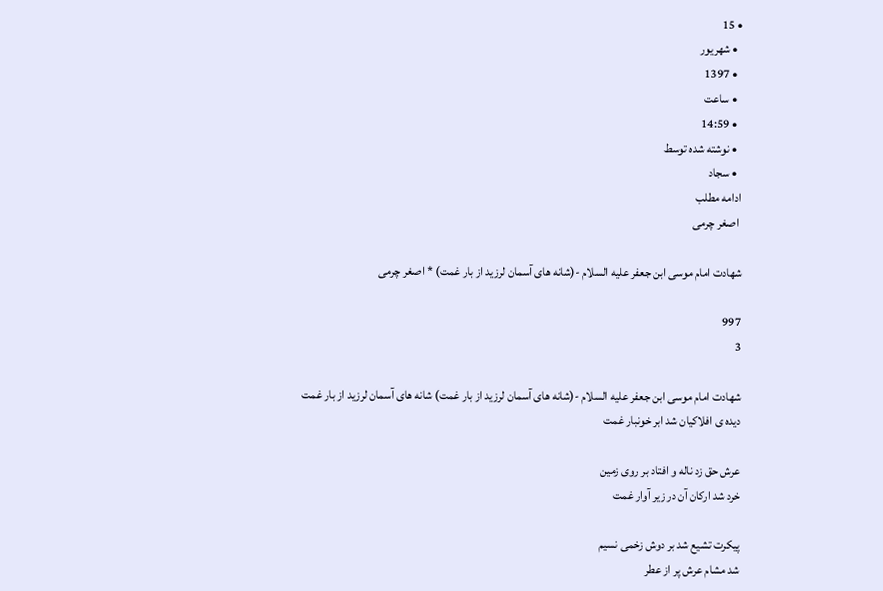• 15
  • شهریور
  • 1397
  • ساعت
  • 14:59
  • نوشته شده توسط
  • سجاد
ادامه مطلب
 اصغر چرمی

شهادت امام موسى ابن جعفر عليه السلام -(شانه های آسمان لرزید از بار غمت) * اصغر چرمی

997
3

شهادت امام موسى ابن جعفر عليه السلام -(شانه های آسمان لرزید از بار غمت) شانه های آسمان لرزید از بار غمت
دیده ی افلاکیان شد ابر خونبار غمت

عرش حق زد ناله و افتاد بر روی زمین
خرد شد ارکان آن در زیر آوار غمت

پیکرت تشیع شد بر دوش زخمی نسیم
شد مشام عرش پر از عطر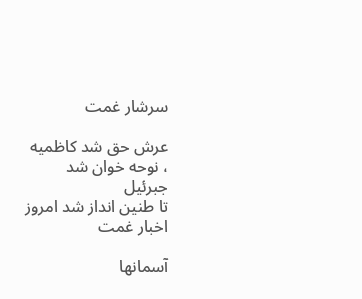سرشار غمت

عرش حق شد کاظمیه ، نوحه خوان شد جبرئیل
تا طنین انداز شد امروز اخبار غمت

آسمانها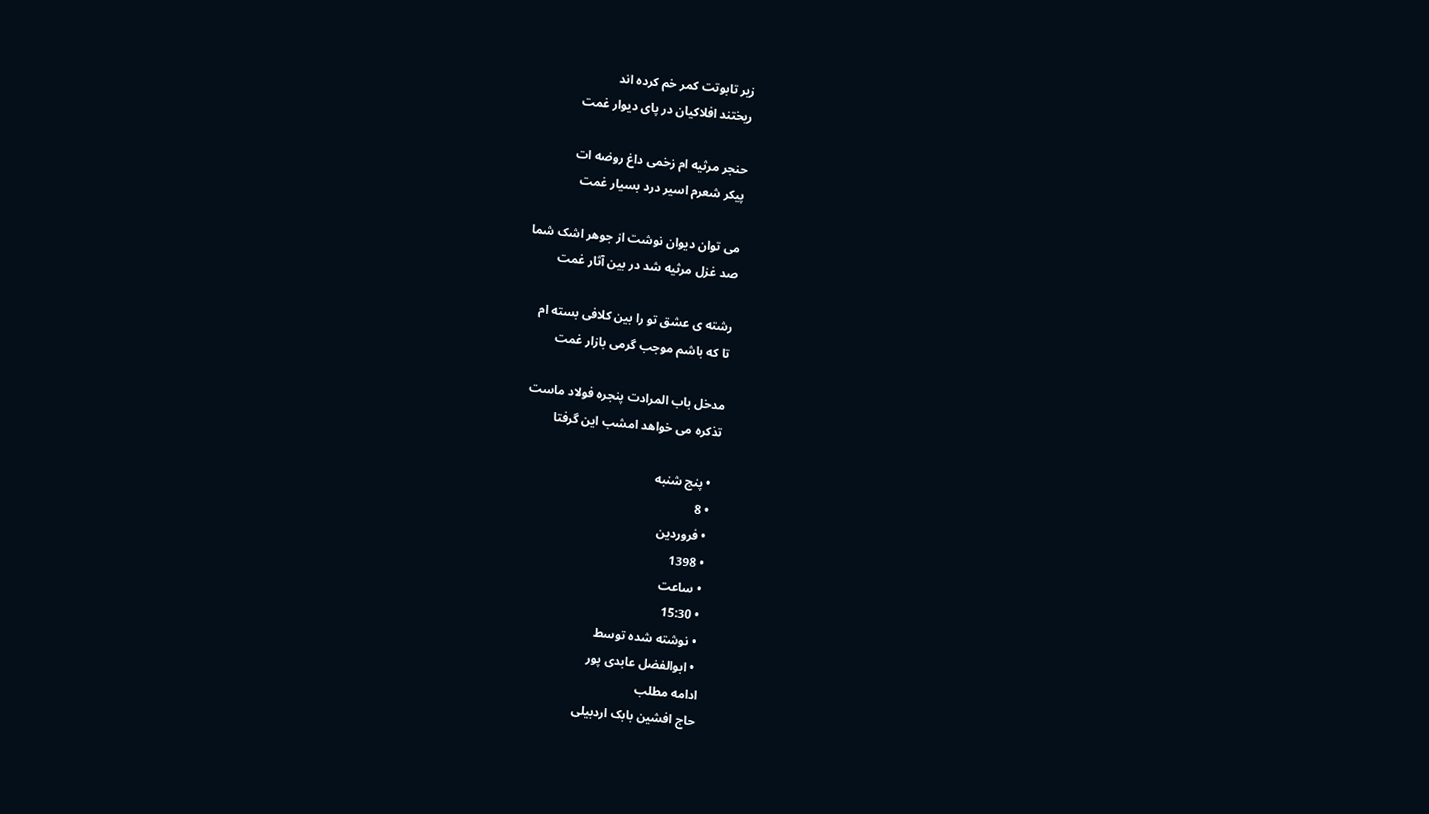زیر تابوتت کمر خم کرده اند
ریختند افلاکیان در پای دیوار غمت

حنجر مرثیه ام زخمی داغ روضه ات
پیکر شعرم اسیر درد بسیار غمت

می توان دیوان نوشت از جوهر اشک شما
صد غزل مرثیه شد در بین آثار غمت

رشته ی عشق تو را بین کلافی بسته ام
تا که باشم موجب گرمی بازار غمت

مدخل باب المرادت پنجره فولاد ماست
تذکره می خواهد امشب این گرفتا

  • پنج شنبه
  • 8
  • فروردین
  • 1398
  • ساعت
  • 15:30
  • نوشته شده توسط
  • ابوالفضل عابدی پور
ادامه مطلب
حاج افشین بابک اردبیلی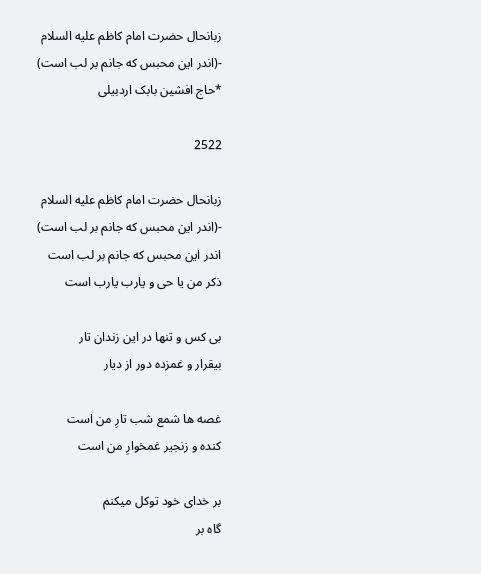زبانحال حضرت امام کاظم علیه السلام -(اندر این محبس که جانم بر لب است) *حاج افشین بابک اردبیلی

2522

زبانحال حضرت امام کاظم علیه السلام -(اندر این محبس که جانم بر لب است) اندر این محبس که جانم بر لب است
ذکر من یا حی و یارب یارب است

بی کس و تنها در این زندان تار
بیقرار و غمزده دور از دیار

غصه ها شمع شب تارِ من است
کنده و زنجیر غمخوارِ من است

بر خدای خود توکل میکنم
گاه بر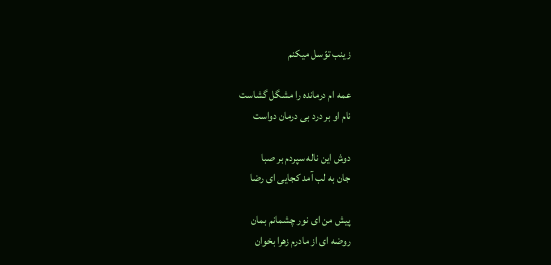زینب توّسل میکنم

عمه ام درمانده را مشگل گشاست
نام او بر درد بی درمان دواست

دوش این ناله سپردم بر صبا
جان به لب آمد کجایی ای رضا

پیش من ای نور چشمانم بمان
روضه ای از مادرم زهرا بخوان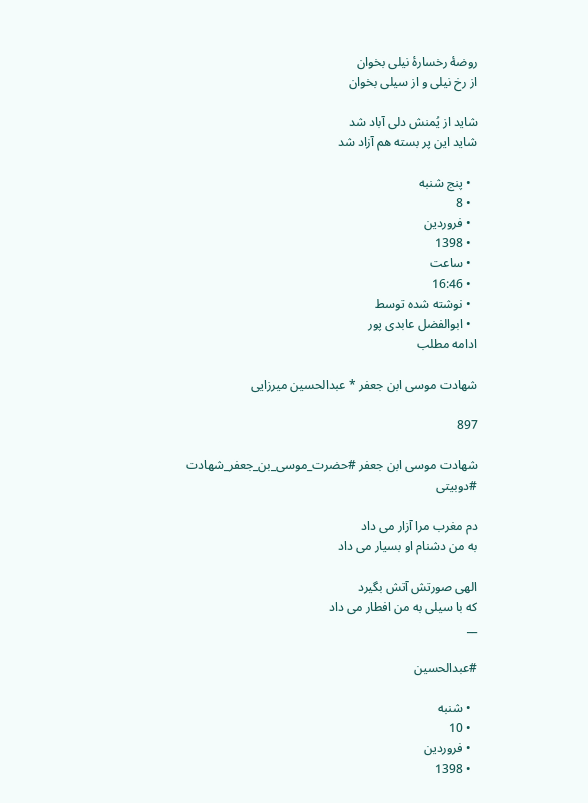روضۀ رخسارۀ نیلی بخوان
از رخ نیلی و از سیلی بخوان

شاید از یُمنش دلی آباد شد
شاید این پر بسته هم آزاد شد

  • پنج شنبه
  • 8
  • فروردین
  • 1398
  • ساعت
  • 16:46
  • نوشته شده توسط
  • ابوالفضل عابدی پور
ادامه مطلب

شهادت موسی ابن جعفر * عبدالحسین میرزایی

897

شهادت موسی ابن جعفر #حضرت_موسی_بن_جعفر_شهادت
#دوبیتی

دم مغرب مرا آزار می داد
به من دشنام او بسیار می داد

الهی صورتش آتش بگیرد
که با سیلی به من افطار می داد
__

#عبدالحسین

  • شنبه
  • 10
  • فروردین
  • 1398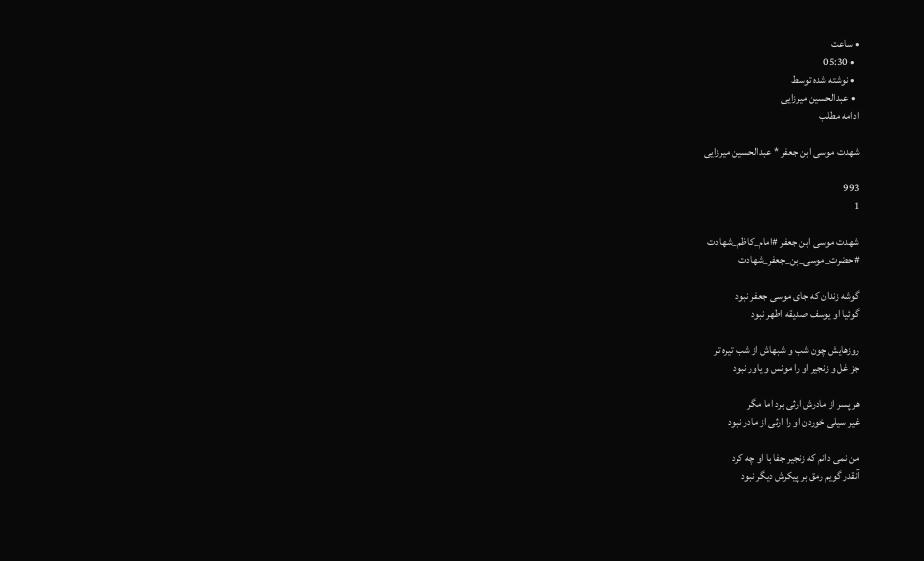• ساعت
  • 05:30
  • نوشته شده توسط
  • عبدالحسین میرزایی
ادامه مطلب

شهدت موسی ابن جعفر * عبدالحسین میرزایی

993
1

شهدت موسی ابن جعفر #امام_کاظم_شهادت
#حضرت_موسی_بن_جعفر_شهادت

گوشه زندان که جای موسی جعفر نبود
گوئیا او یوسف صدیقه اطهر نبود

روزهایش چون شب و شبهاش از شب تیره تر
جز غل و زنجیر او را مونس و یاور نبود

هر پسر از مادرش ارثی برد اما مگر
غیر سیلی خوردن او را ارثی از مادر نبود

من نمی دانم که زنجیر جفا با او چه کرد
آنقدر گویم رمق بر پیکرش دیگر نبود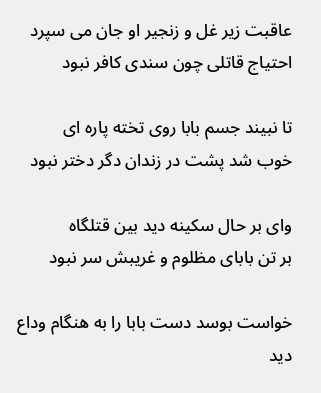عاقبت زیر غل و زنجیر او جان می سپرد
احتیاج قاتلی چون سندی کافر نبود

تا نبیند جسم بابا روی تخته پاره ای
خوب شد پشت در زندان دگر دختر نبود

وای بر حال سکینه دید بین قتلگاه
بر تن بابای مظلوم و غریبش سر نبود

خواست بوسد دست بابا را به هنگام وداع
دید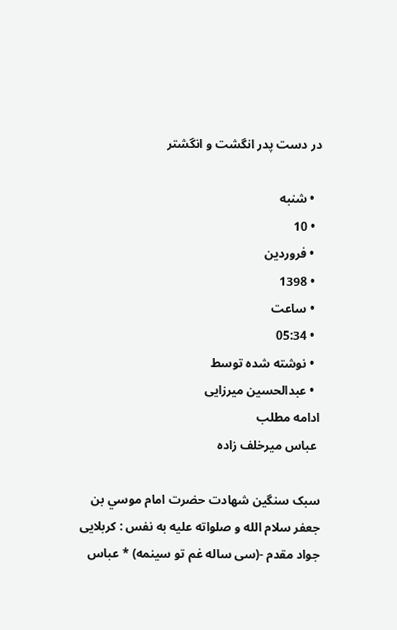در دست پدر انگشت و انگشتر

  • شنبه
  • 10
  • فروردین
  • 1398
  • ساعت
  • 05:34
  • نوشته شده توسط
  • عبدالحسین میرزایی
ادامه مطلب
 عباس میرخلف زاده

سبک سنگین شهادت حضرت امام موسي بن جعفر سلام الله و صلواته عليه به نفس : کربلایی جواد مقدم -(سی ساله غم تو سینمه) * عباس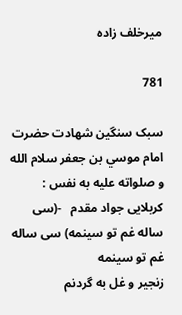میرخلف زاده

781

سبک سنگین شهادت حضرت امام موسي بن جعفر سلام الله و صلواته عليه به نفس :  کربلایی جواد مقدم   -(سی ساله غم تو سینمه) سی ساله غم تو سینمه
زنجیر و غل به گردنم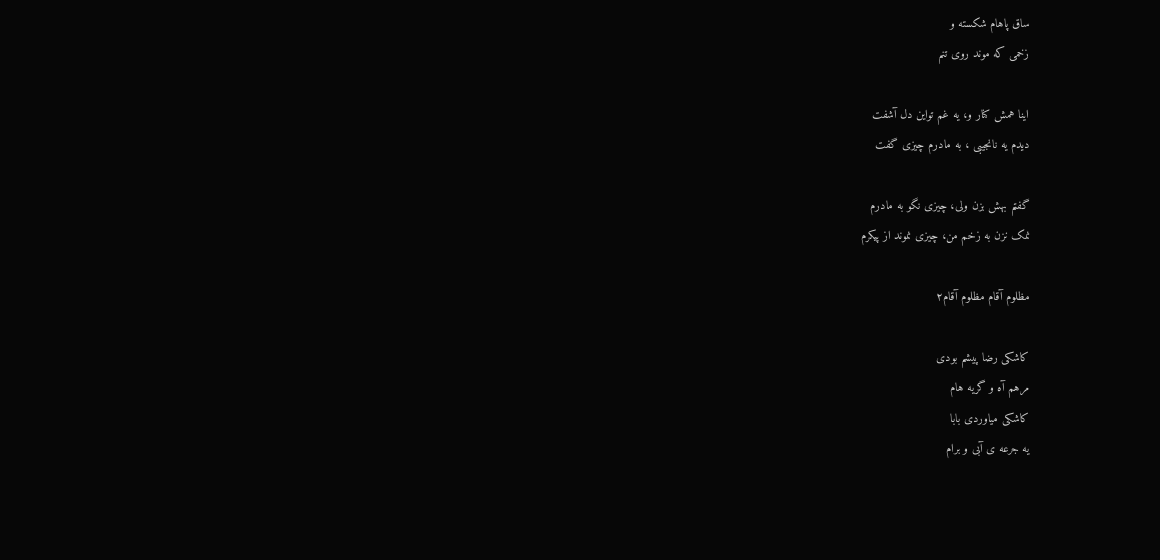ساق پاهام شکسته و
زخمی که موند روی تنم

اینا همش کنار و، یه غم تواین دل آشفت
دیدم یه نانجیبی ، به مادرم چیزی گفت

گفتم بهش بزن ولی، چیزی نگو به مادرم
نمک نزن به زخم من، چیزی نموند از پیکرم

مظلوم آقام مظلوم آقام۲

کاشکی رضا پیشم بودی
مرهم آه و گریه هام
کاشکی میاوردی بابا
یه جرعه ی آبی و برام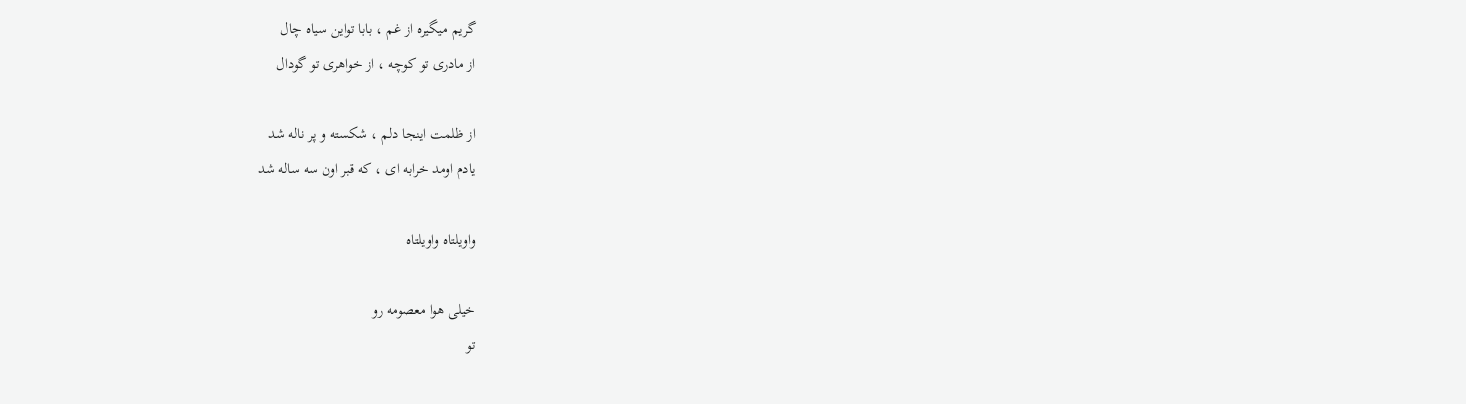گریم میگیره از غم ، بابا تواین سیاه چال
از مادری تو کوچه ، از خواهری تو گودال

از ظلمت اینجا دلم ، شکسته و پر ناله شد
یادم اومد خرابه ای ، که قبر اون سه ساله شد

واویلتاه واویلتاه

خیلی هوا معصومه رو
تو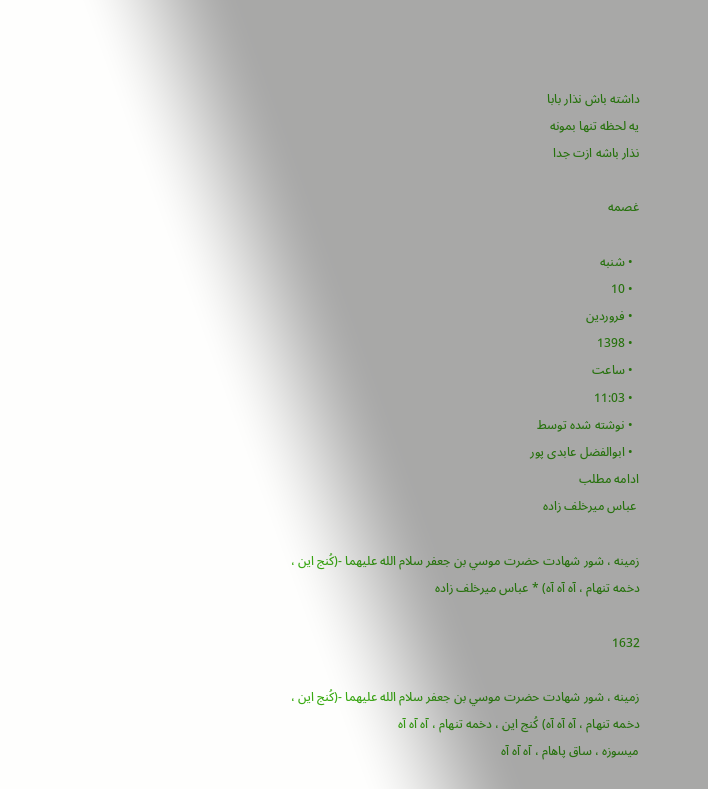داشته باش نذار بابا
یه لحظه تنها بمونه
نذار باشه ازت جدا

غصمه

  • شنبه
  • 10
  • فروردین
  • 1398
  • ساعت
  • 11:03
  • نوشته شده توسط
  • ابوالفضل عابدی پور
ادامه مطلب
 عباس میرخلف زاده

زمينه ، شور شهادت حضرت موسي بن جعفر سلام الله عليهما -(كُنج اين ، دخمه تنهام ، آه آه آه) * عباس میرخلف زاده

1632

زمينه ، شور شهادت حضرت موسي بن جعفر سلام الله عليهما -(كُنج اين ، دخمه تنهام ، آه آه آه) كُنج اين ، دخمه تنهام ، آه آه آه
ميسوزه ، ساق پاهام ، آه آه آه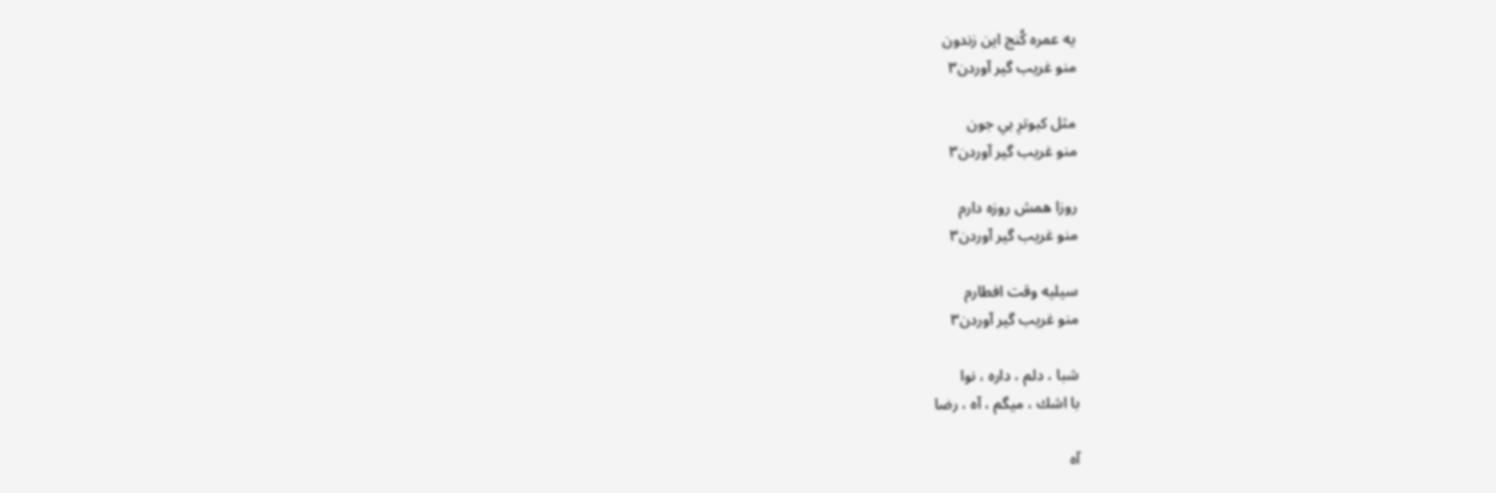يه عمره كُنج اين زندون
منو غريب گير آوردن٣

مثل كبوترِ بي جون
منو غريب گير آوردن٣

روزا همش روزه دارم
منو غريب گير آوردن٣

سيليه وقت افطارم
منو غريب گير آوردن٣

شبا ، دلم ، داره ، نوا
با اشك ، ميگم ، آه ، رضا

آه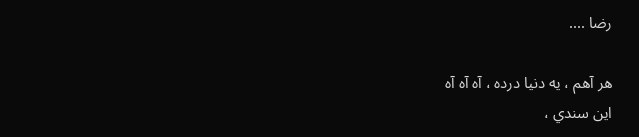رضا ....

هر آهم ، يه دنيا درده ، آه آه آه
اين سندي ،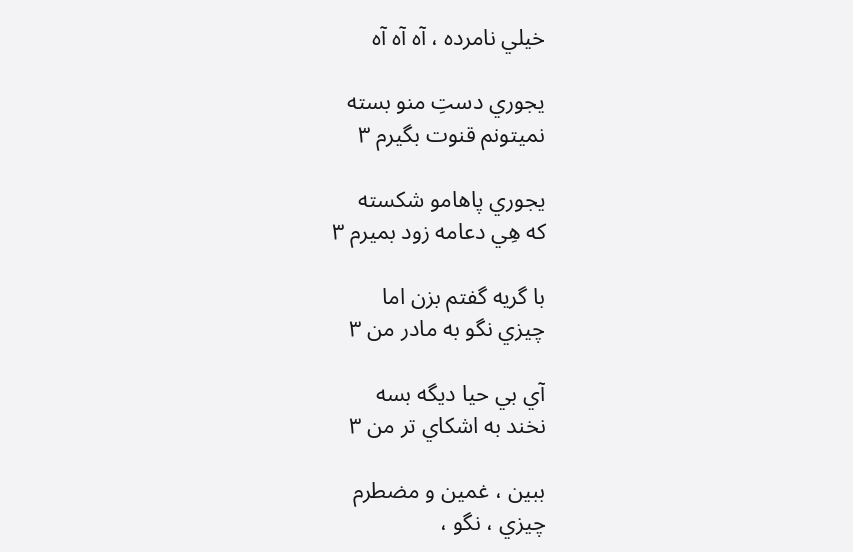خيلي نامرده ، آه آه آه

يجوري دستِ منو بسته
نميتونم قنوت بگيرم ٣

يجوري پاهامو شكسته
كه هِي دعامه زود بميرم ٣

با گريه گفتم بزن اما
چيزي نگو به مادر من ٣

آي بي حيا ديگه بسه
نخند به اشكاي تر من ٣

ببين ، غمين و مضطرم
چيزي ، نگو ،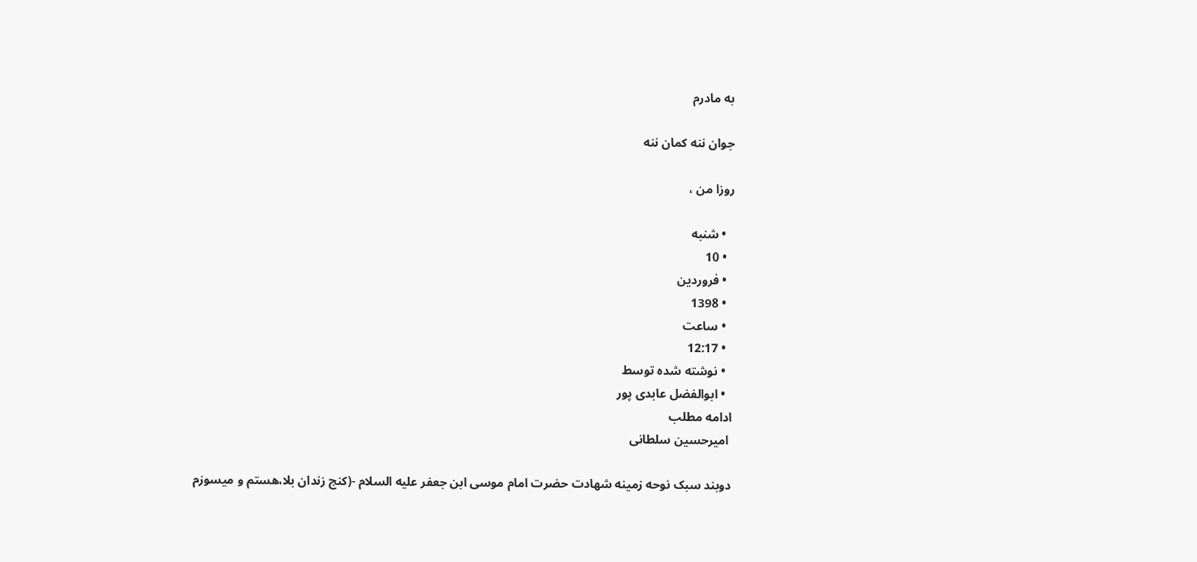به مادرم

جوان ننه كمان ننه

روزا من ،

  • شنبه
  • 10
  • فروردین
  • 1398
  • ساعت
  • 12:17
  • نوشته شده توسط
  • ابوالفضل عابدی پور
ادامه مطلب
 امیرحسین سلطانی

دوبند سبک نوحه زمینه شهادت حضرت امام موسی ابن جعفر علیه السلام -(کنج زندان بلا،هستم و میسوزم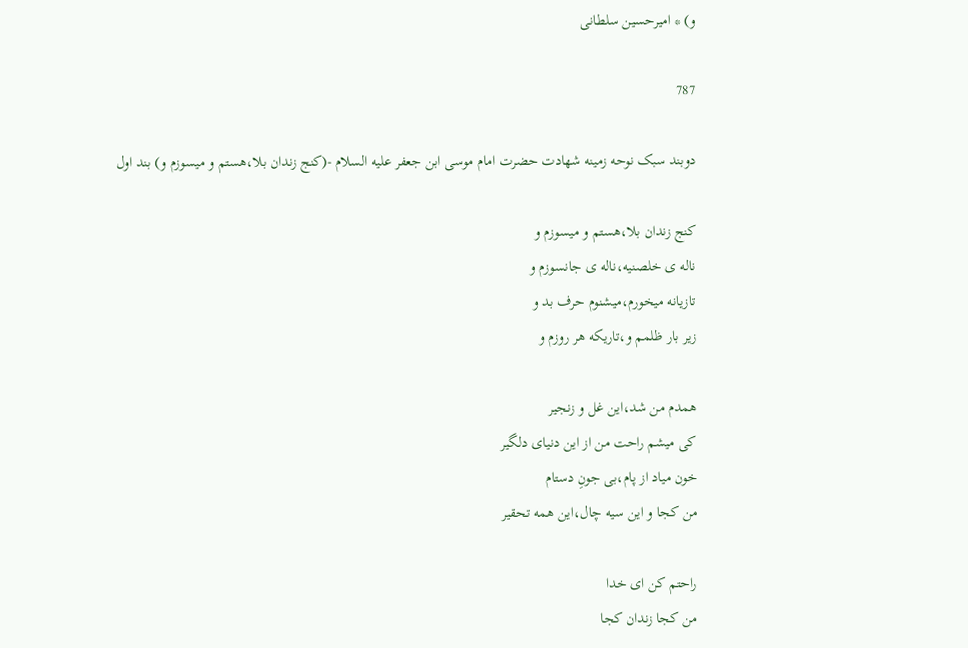و) * امیرحسین سلطانی

787

دوبند سبک نوحه زمینه شهادت حضرت امام موسی ابن جعفر علیه السلام -(کنج زندان بلا،هستم و میسوزم و) بند اول

کنج زندان بلا،هستم و میسوزم و
ناله ی خلصنیه،ناله ی جانسوزم و
تازیانه میخورم،میشنوم حرف بد و
زیر بار ظلمم و،تاریکه هر روزم و

همدم من شد،این غل و زنجیر
کی میشم راحت من از این دنیای دلگیر
خون میاد از پام،بی جونِ دستام
من کجا و این سیه چال،این همه تحقیر

راحتم کن ای خدا
من کجا زندان کجا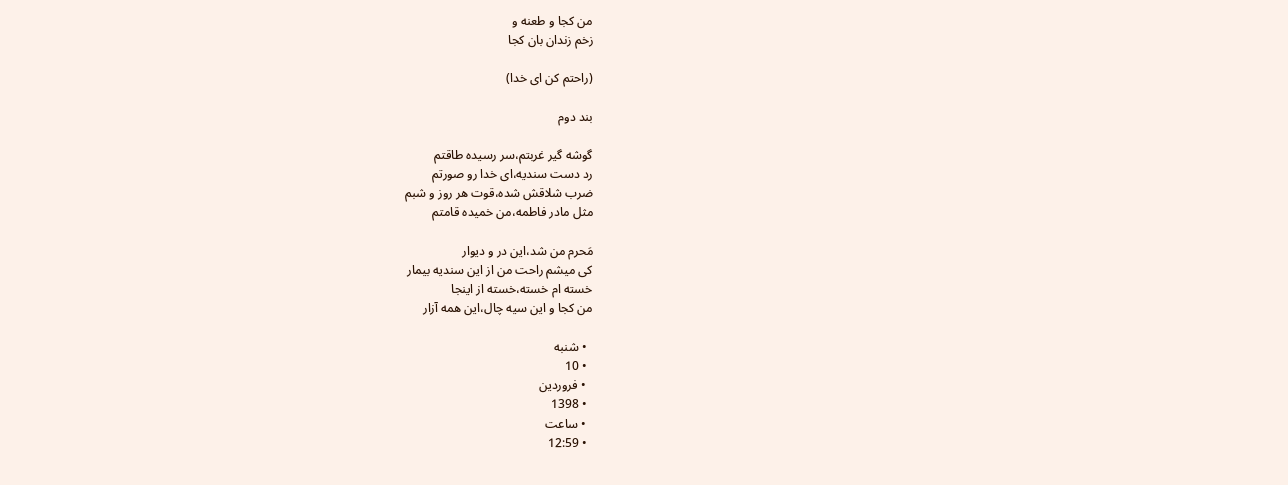من کجا و طعنه و
زخم زندان بان کجا

(راحتم کن ای خدا)

بند دوم

گوشه گیر غربتم،سر رسیده طاقتم
رد دست سندیه،ای خدا رو صورتم
ضرب شلاقش شده،قوت هر روز و شبم
مثل مادر فاطمه،من خمیده قامتم

مَحرم من شد،این در و دیوار
کی میشم راحت من از این سندیه بیمار
خسته ام خسته،خسته از اینجا
من کجا و این سیه چال،این همه آزار

  • شنبه
  • 10
  • فروردین
  • 1398
  • ساعت
  • 12:59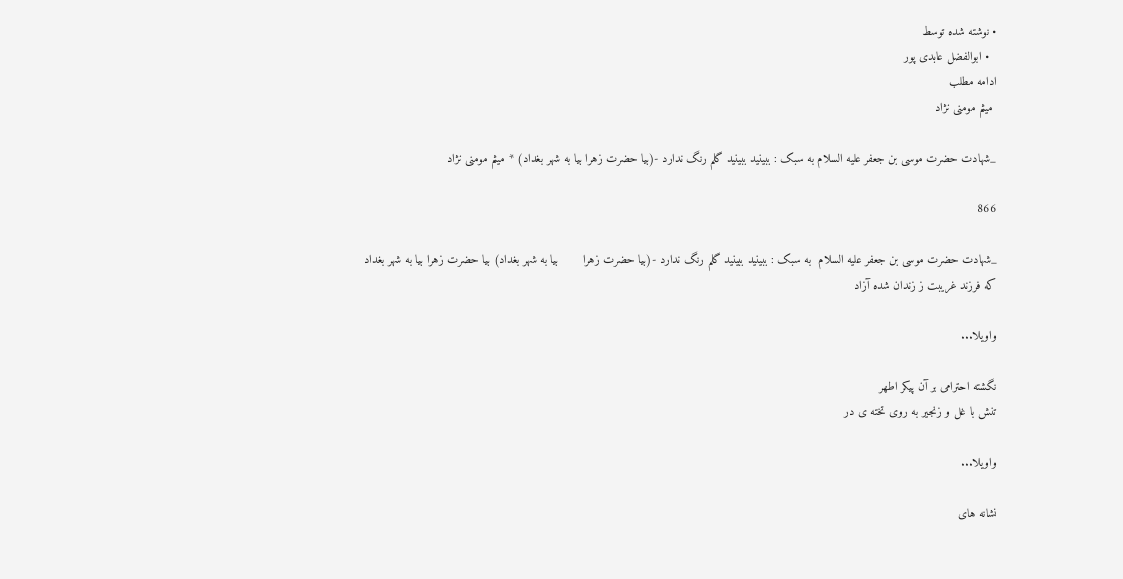• نوشته شده توسط
  • ابوالفضل عابدی پور
ادامه مطلب
 میثم مومنی نژاد

_شهادت حضرت موسی بن جعفر علیه السلام به سبک : ببینید ببینید گلم رنگ ندارد -(بیا حضرت زهرا بیا به شهر بغداد) * میثم مومنی نژاد

866

_شهادت حضرت موسی بن جعفر علیه السلام  به سبک : ببینید ببینید گلم رنگ ندارد -(بیا حضرت زهرا       بیا به شهر بغداد) بیا حضرت زهرا بیا به شهر بغداد
که فرزند غریبت ز زندان شده آزاد

واویلا...

نگشته احترامی بر آن پیکر اطهر
تنش با غل و زنجیر به روی تخته ی در

واویلا...

نشانه های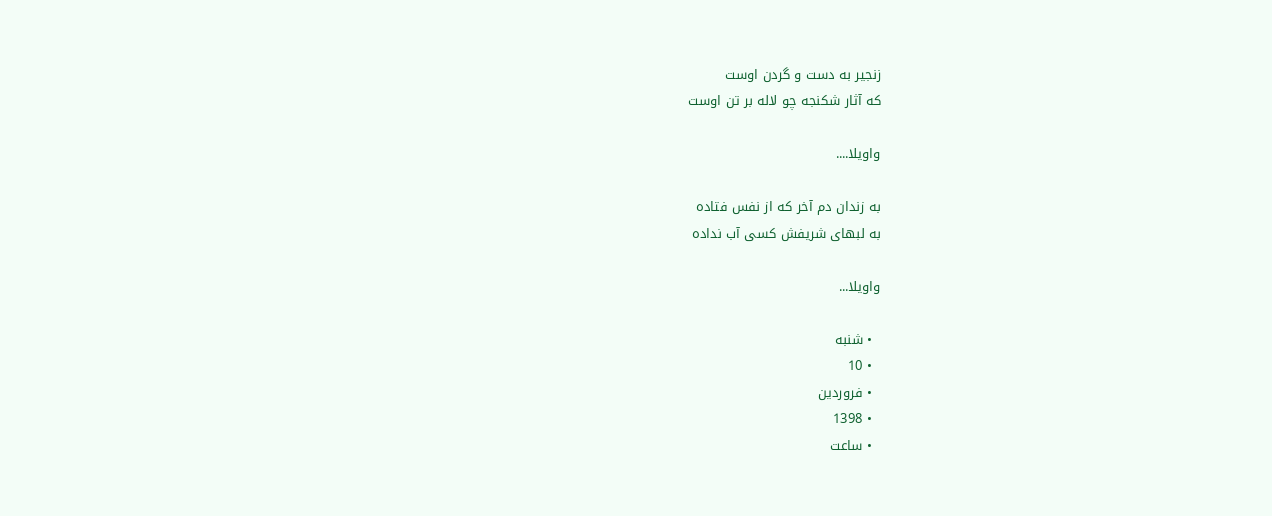زنجیر به دست و گردن اوست
که آثار شکنجه چو لاله بر تن اوست

واویلا....

به زندان دم آخر که از نفس فتاده
به لبهای شریفش کسی آب نداده

واویلا...

  • شنبه
  • 10
  • فروردین
  • 1398
  • ساعت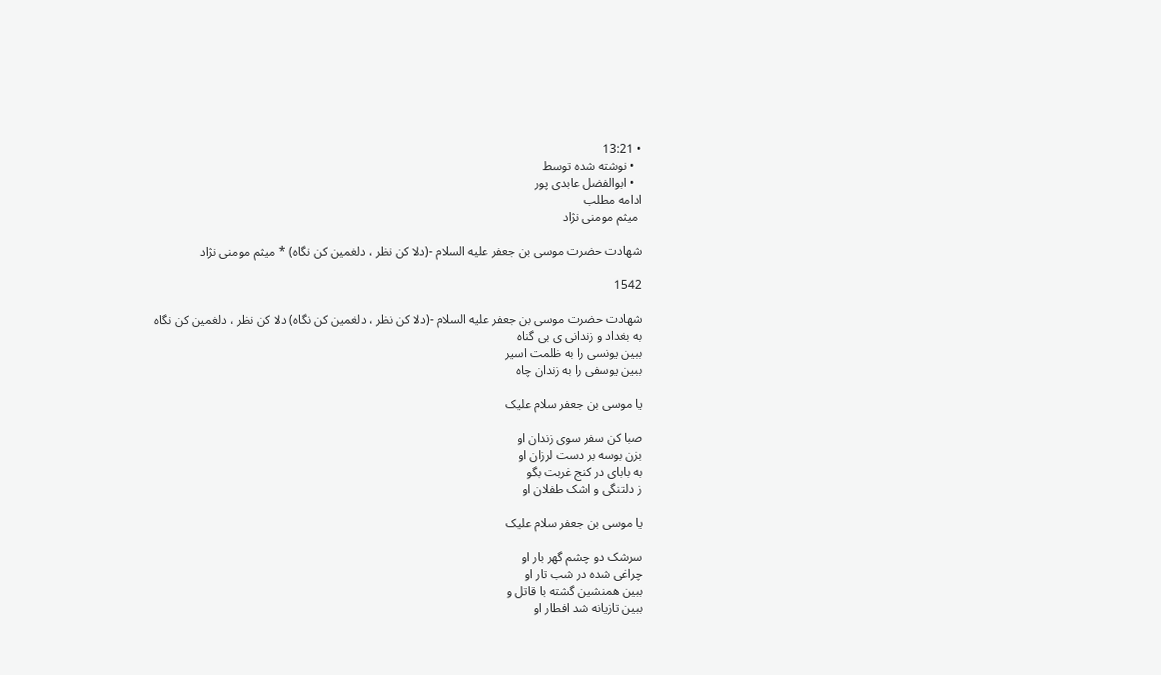• 13:21
  • نوشته شده توسط
  • ابوالفضل عابدی پور
ادامه مطلب
 میثم مومنی نژاد

شهادت حضرت موسی بن جعفر علیه السلام -(دلا کن نظر ، دلغمین کن نگاه) * میثم مومنی نژاد

1542

شهادت حضرت موسی بن جعفر علیه السلام -(دلا کن نظر ، دلغمین کن نگاه) دلا کن نظر ، دلغمین کن نگاه
به بغداد و زندانی ی بی گناه
ببین یونسی را به ظلمت اسیر
ببین یوسفی را به زندان چاه

یا موسی بن جعفر سلام علیک

صبا کن سفر سوی زندان او
بزن بوسه بر دست لرزان او
به بابای در کنج غربت بگو
ز دلتنگی و اشک طفلان او

یا موسی بن جعفر سلام علیک

سرشک دو چشم گهر بار او
چراغی شده در شب تار او
ببین همنشین گشته با قاتل و
ببین تازیانه شد افطار او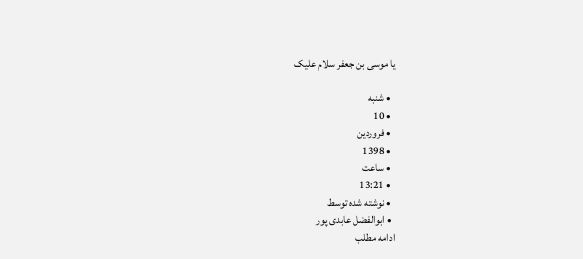یا موسی بن جعفر سلام علیک

  • شنبه
  • 10
  • فروردین
  • 1398
  • ساعت
  • 13:21
  • نوشته شده توسط
  • ابوالفضل عابدی پور
ادامه مطلب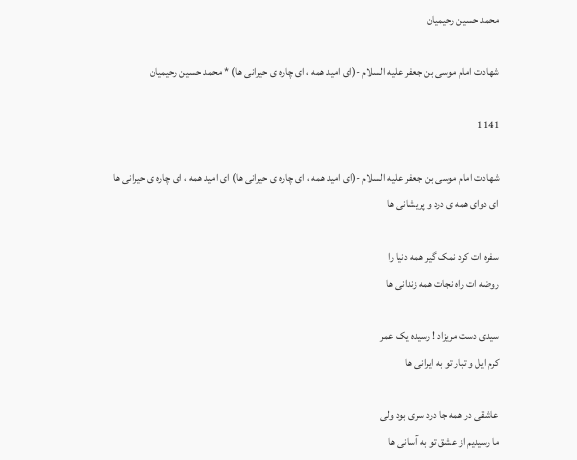محمد حسین رحیمیان

شهادت امام موسی بن جعفر علیه السلام -(ای امید همه ، ای چاره ی حیرانی ها) * محمد حسین رحیمیان

1141

شهادت امام موسی بن جعفر علیه السلام -(ای امید همه ، ای چاره ی حیرانی ها) ای امید همه ، ای چاره ی حیرانی ها
ای دوای همه ی درد و پریشانی ها

سفره ات کرد نمک گیر همه دنیا را
روضه ات راه نجات همه زندانی ها

سیدی دست مریزاد ! رسیده یک عمر
کرم ایل و تبار تو به ایرانی ها

عاشقی در همه جا درد سری بود ولی
ما رسیدیم از عشق تو به آسانی ها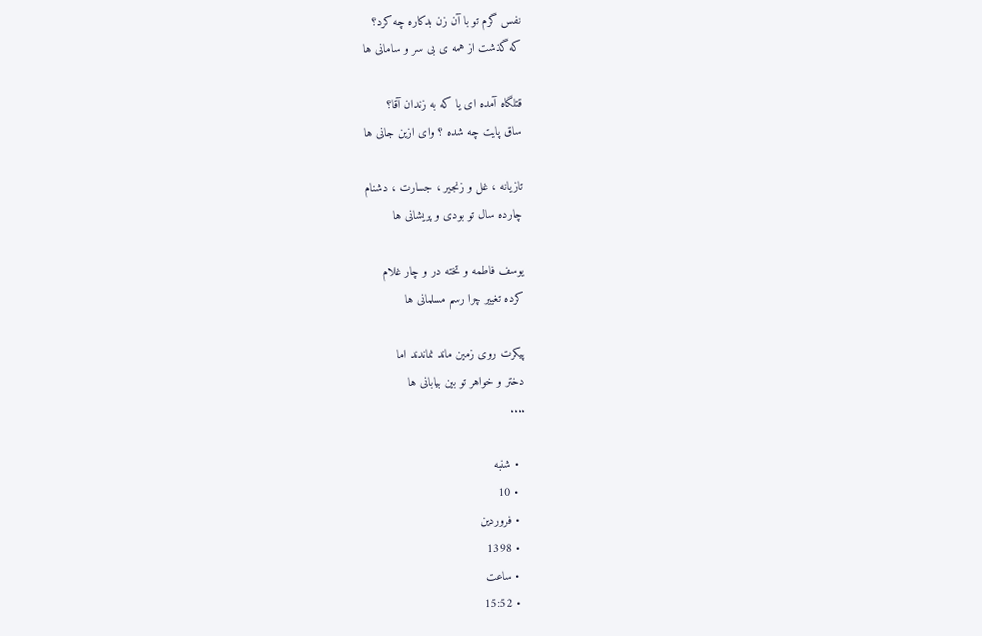نفس گرم تو با آن زن بدکاره چه کرد؟
که گذشت از همه ی بی سر و سامانی ها

قتلگاه آمده ای یا که به زندان آقا؟
ساق پایت چه شده ؟ وای ازین جانی ها

تازیانه ، غل و زنجیر ، جسارت ، دشنام
چارده سال تو بودی و پریشانی ها

یوسف فاطمه و تخته در و چار غلام
کرده تغییر چرا رسم مسلمانی ها

پیکرت روی زمین ماند نماندند اما
دختر و خواهر تو بین بیابانی ها
....

  • شنبه
  • 10
  • فروردین
  • 1398
  • ساعت
  • 15:52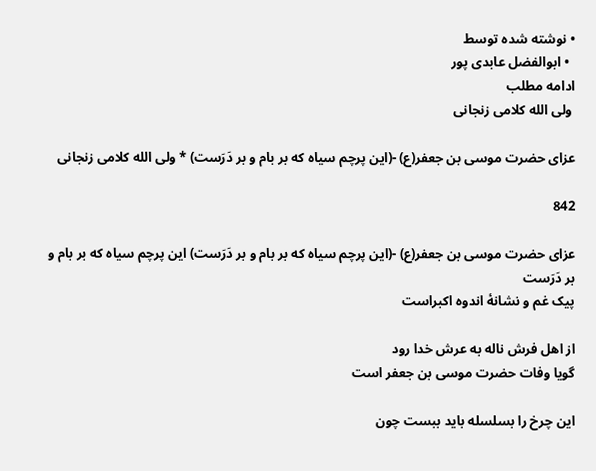• نوشته شده توسط
  • ابوالفضل عابدی پور
ادامه مطلب
 ولی الله کلامی زنجانی

عزای حضرت موسی بن جعفر(ع) -(این پرچم سیاه که بر بام و بر دَرَست) * ولی الله کلامی زنجانی

842

عزای حضرت موسی بن جعفر(ع) -(این پرچم سیاه که بر بام و بر دَرَست) این پرچم سیاه که بر بام و بر دَرَست
پیک غم و نشانۀ اندوه اکبراست

از اهل فرش ناله به عرش خدا رود
گویا وفات حضرت موسی بن جعفر است

این چرخ را بسلسله باید ببست چون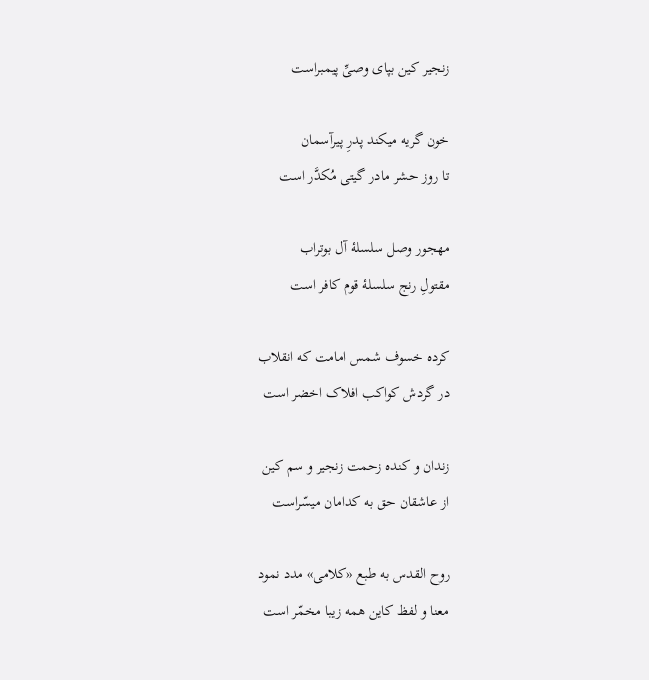زنجیر کین بپای وصیِّ پیمبراست

خون گریه میکند پدرِ پیرآسمان
تا روز حشر مادر گیتی مُکدَّر است

مهجور وصل سلسلۀ آل بوتراب
مقتولِ رنج سلسلۀ قوم کافر است

کرده خسوف شمس امامت که انقلاب
در گردش کواکب افلاک اخضر است

زندان و کنده زحمت زنجیر و سم کین
از عاشقان حق به کدامان میسّراست

روح القدس به طبع «کلامی» مدد نمود
معنا و لفظ کاین همه زیبا مخمّر است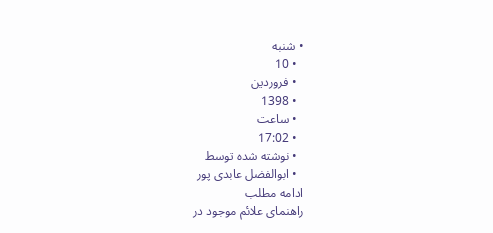• شنبه
  • 10
  • فروردین
  • 1398
  • ساعت
  • 17:02
  • نوشته شده توسط
  • ابوالفضل عابدی پور
ادامه مطلب
راهنمای علائم موجود در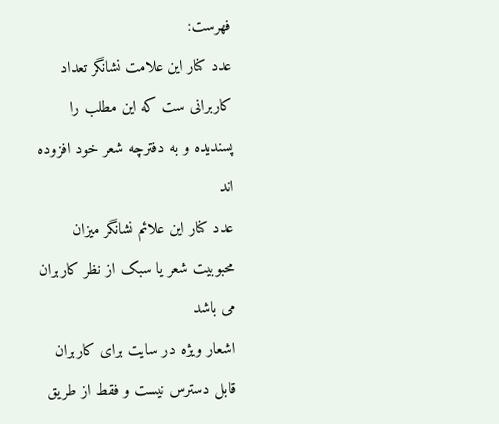فهرست:
عدد کنار این علامت نشانگر تعداد کاربرانی ست که این مطلب را پسندیده و به دفترچه شعر خود افزوده اند
عدد کنار این علائم نشانگر میزان محبوبیت شعر یا سبک از نظر کاربران می باشد
اشعار ویژه در سایت برای کاربران قابل دسترس نیست و فقط از طریق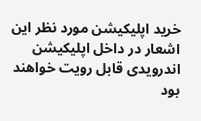خرید اپلیکیشن مورد نظر این اشعار در داخل اپلیکیشن اندرویدی قابل رویت خواهند بود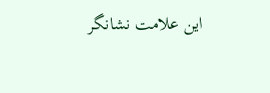این علامت نشانگر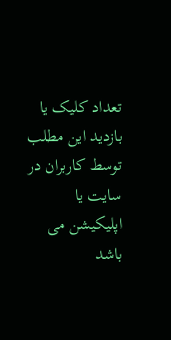تعداد کلیک یا بازدید این مطلب توسط کاربران در سایت یا اپلیکیشن می باشد